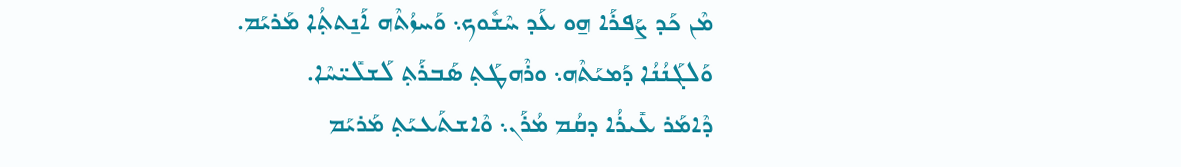ܡܶܢ ܟܰܕ ܨܰܦܪܰܐ ܗ̱ܘ ܥܰܕ ܚܶܫܽܘܟ܆ ܘܰܚܙܳܬܶܗ ܐܰܢ̱ܬܬ݂ܳܐ ܡܰܪܝܰܡ.
ܘܰܠܓܰܢܳܢܳܐ ܕܰܡܝܰܬܶܗ܆ ܘܪܶܗܛܰܬ݂ ܣܰܒܪܰܬ݂ ܠܰܫܠܺܝ̈ܚܶܐ.
ܕܶܐܡܰܪ ܥܺܝܪܳܐ ܕܩܳܡ ܡܳܪܰܢ܆ ܘܶܐܫܬܰܥܝܰܬ݂ ܡܰܪܝܰܡ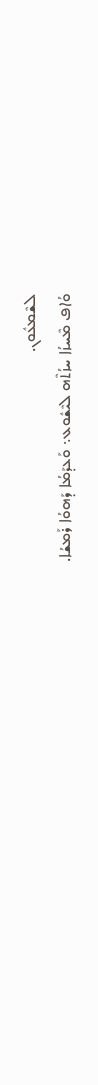ܠܫܶܡܥܽܘܢ.
ܘܳܐܦ ܡܶܚܙܳܐ ܚܙܳܬܶܗ ܠܝܶܫܽܘܥ܆ ܘܰܥܕܰܡܳܐ ܕܰܗܘܳܐ ܪܰܡܫܳܐ.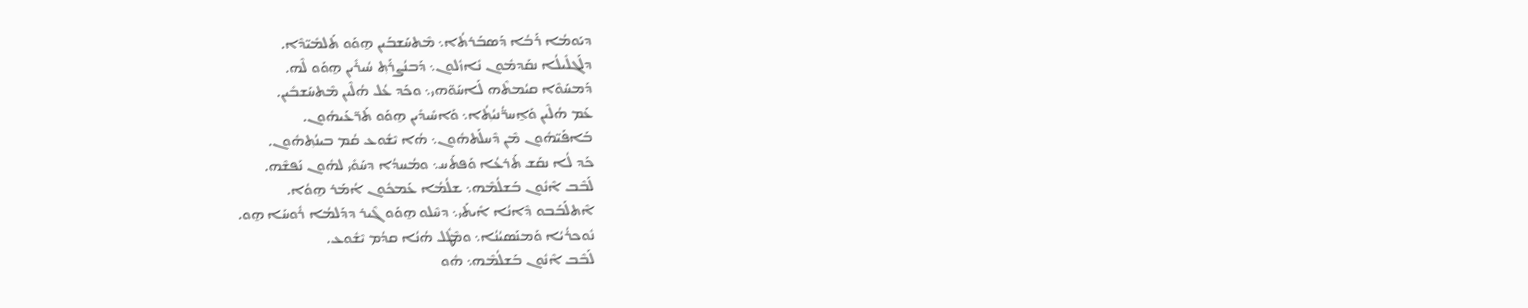ܕܝܰܘܡܳܐ ܪܰܒܳܐ ܕܰܣܒܰܪܬܳܐ܆ ܡܶܬܚܰܫܒܰܝܢ ܗ̱ܘܰܘ ܬܰܠܡܺܝ̈ܕܶܐ.
ܕܠܰܓܠܺܝܠܳܐ ܢܩܰܕܡܽܘܢ ܢܺܐܙܽܠܘܢ܆ ܕܰܒܢܳܨܪܰܬ݂ ܚܳܝܪܺܝܢ ܗ̱ܘܰܘ ܠܶܗ.
ܕܰܡܚܰܘܶܐ ܩܝܳܡܬܶܗ ܠܰܐܚܰܘ̈ܗܝ܆ ܘܟܰܕ ܥܳܠ ܗܳܠܶܝܢ ܡܶܬܚܰܫܒܺܝܢ.
ܥܰܡ ܗܳܠܶܝܢ ܘܰܐ̱ܚܪ̈ܳܢܝܳܬ݂ܳܐ܆ ܘܰܐܚܺܝܕܺܝܢ ܗ̱ܘܰܘ ܬܰܪ̈ܥܰܝܗܽܘܢ.
ܒܰܐܦܰܝ̈ܗܽܘܢ ܡܶܢ ܕܶܚܠܰܬܗܽܘܢ܆ ܗܳܐ ܝܶܫܽܘܥ ܩܳܡ ܒܝܢܳܬ݂ܗܽܘܢ.
ܟܰܕ ܠܳܐ ܢܩܰܫ ܬܰܪܥܳܐ ܘܰܦܬܰܚ܆ ܘܡܳܚܕܳܐ ܕܚܰܘܺܝ ܠܗܽܘܢ ܢܰܦܫܶܗ.
ܠܰܒܶܒ ܐܶܢܽܘܢ ܒܰܫܠܳܡܶܗ܆ ܫܠܳܡܳܐ ܥܰܡܟܽܘܢ ܐܳܡܰܪ ܗ̱ܘܳܐ.
ܐܶܬܠܰܒܰܒܘ ܕܶܐܢܳܐ ܐܺܝܬܰܝ܆ ܕܚܶܠܘ ܗ̱ܘܰܘ ܓܶܝܪ ܕܕܰܠܡܳܐ ܪܽܘܚܰܐ ܗ̱ܘ.
ܢܽܘܟܪܳܝܳܐ ܘܰܡܢܰܣܝܳܢܳܐ܆ ܘܡܶܛܽܠ ܗܳܢܳܐ ܩܕܳܡ ܝܶܫܽܘܥ.
ܠܰܒܶܒ ܐܶܢܽܘܢ ܒܰܫܠܳܡܶܗ܆ ܗܽܘ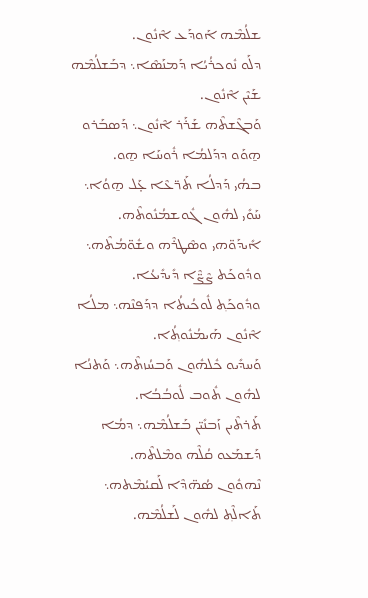ܫܠܳܡܶܗ ܐܰܘܕܰܥ ܐܶܢܽܘܢ.
ܕܠܰܘ ܢܽܘܟܪܳܝܳܐ ܕܰܡܢܰܣܶܐ܆ ܕܒܰܫܠܳܡܶܗ ܫܰܝܶܢ ܐܶܢܽܘܢ.
ܘܰܒܓܶܫܬܶܗ ܫܰܪܰܪ ܐܶܢܽܘܢ܆ ܕܰܣܒܰܪܘ ܗ̱ܘܰܘ ܕܕܰܠܡܳܐ ܪܽܘܚܰܐ ܗ̱ܘ.
ܒܗܳܝ ܕܰܕܠܳܐ ܬܰܪ̈ܥܶܐ ܥ̣ܰܠ ܗ̱ܘܳܐ܆ ܚܰܘܺܝ ܠܗܽܘܢ ܓܽܘܫܡܳܢܽܘܬܶܗ.
ܐܺܝܕܰܘ̈ܗܝ ܘܣܶܛܪܶܗ ܘܫܽܘ̈ܡܳܬܶܗ܆ ܘܕܽܘܟܰܬ ܨܶܨ̈ܶܐ ܕܺܝܕܺܝܥܳܐ.
ܘܕܽܘܟܰܬ݂ ܠܽܘܟܳܝܬܳܐ ܕܕܰܦܢܶܗ܆ ܡܠܳܐ ܐܶܢܽܘܢ ܗܰܝܡܳܢܽܘܬ݂ܳܐ.
ܘܰܚܕܺܝܘ ܟܽܠܗܽܘܢ ܘܰܒܚܳܙܬܶܗ܆ ܘܰܬܢܳܐ ܠܗܽܘܢ ܬܽܘܒ ܠܽܘܒܳܒܳܐ.
ܬܰܪܬܶܝܢ ܙܰܒܢܺܝ̈ܢ ܒܰܫܠܳܡܶܗ܆ ܕܡܳܐ ܕܰܫܡܰܥܘ ܩܳܠܶܗ ܘܡܶܠܬܶܗ.
ܢܶܗܘܽܘܢ ܣܳܗ̈ܕܶܐ ܠܰܩܝܳܡܶܬܗ܆ ܬܰܐܠܶܬ݂ ܠܗܽܘܢ ܠܰܫܠܳܡܶܗ.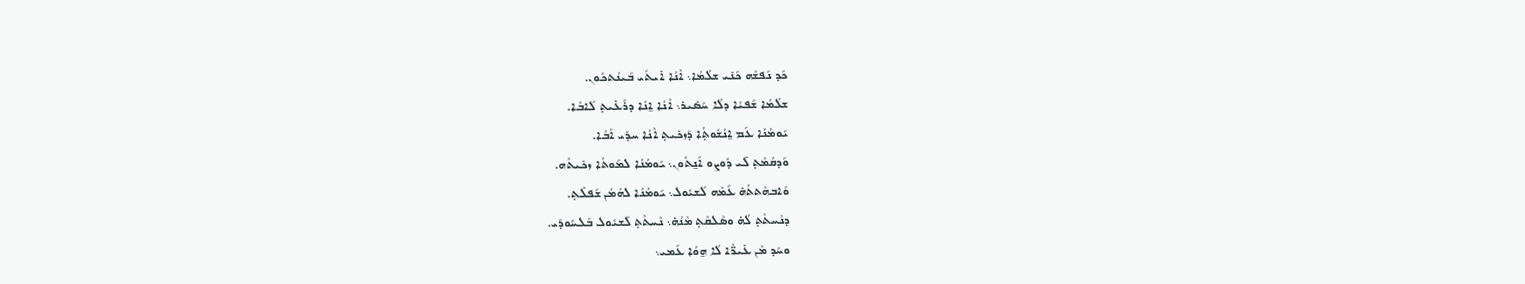ܟܰܕ ܢܰܦܫܶܗ ܟܰܢܺܝ ܫܠܳܡܳܐ܆ ܐܶܢܳܐ ܐܺܝܬܰܝ ܒܰܝܢܳܬܟܽܘܢ.
ܫܠܳܡܳܐ ܫܰܦܝܳܐ ܕܠܳܐ ܚܰܣܺܝܪ܆ ܐܶܢܳܐ ܐ̱ܢܳܐ ܕܪܰܥܺܝܬ݂ ܠܰܐܒܳܐ.
ܝܰܘܡܳܢܳܐ ܥܰܡ ܐ̱ܢܳܫܽܘܬ݂ܳܐ ܕܰܙܟܺܝܬ݂ ܐܶܢܳܐ ܚܕܺܝ ܐܰܒܳܐ.
ܘܰܕܩܳܡܶܬ݂ ܠܺܝ ܕܽܘܨܘ ܐܰܢ̱ܬܽܘܢ܆ ܝܰܘܡܳܢܳܐ ܠܡܰܘܬܳܐ ܙܟܺܝܬܶܗ.
ܘܰܐܒܗܶܬܬܳܗ̇ ܥܰܡܶܗ ܠܰܫܝܽܘܠ܆ ܝܰܘܡܳܢܳܐ ܠܗܳܡܳܢ ܫܰܦܠܶܬ݂.
ܕܢܶܚܬܶܬ݂ ܠܳܗ̇ ܘܣܶܠܩܶܬ݂ ܡܶܢܳܗ̇܆ ܢܶܚܬܶܬ݂ ܠܰܫܝܽܘܠ ܒܰܠܚܽܘܕܰܝ.
ܘܚܰܕ ܡܶܢ ܥܺܝܪ̈ܶܐ ܠܳܐ ܗ̱ܘܳܐ ܥܰܡܝ܆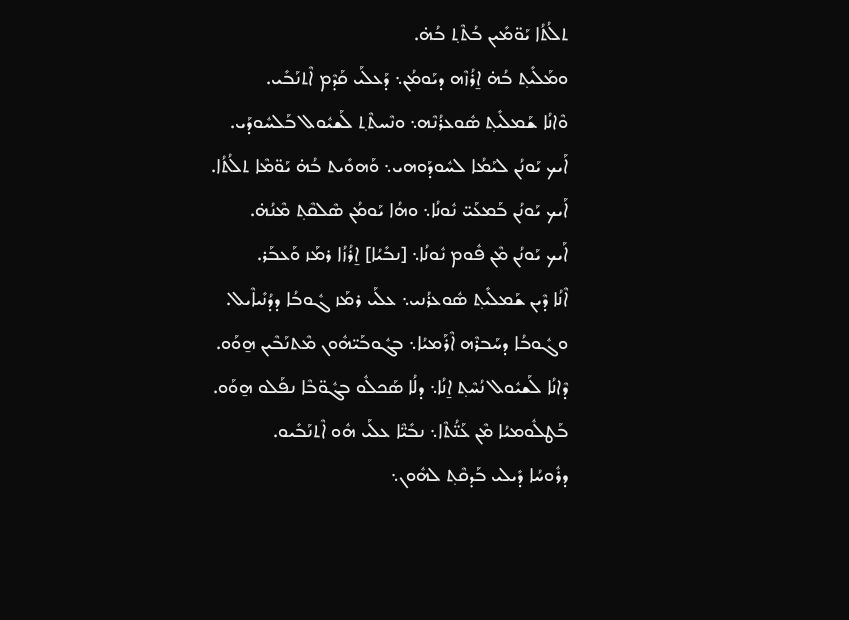ܬܠܳܬܳܐ ܝܰܘ̈ܡܺܝܢ ܒܳܬܶܬ݂ ܒܳܗ̇.
ܘܡܰܠܺܝܬ݂ ܒܳܗ̇ ܐ̱ܪܳܙܶܗ ܕܝܰܘܡܳܢ܆ ܕܰܥܠܰܝ ܩܰܕܶܡ ܐܶܬܢܰܒܺܝ.
ܘܶܐܢܳܐ ܫܰܡܠܺܝܬ݂ ܣܽܘܥܪܳܢܶܗ܆ ܘܢܶܚܬܶܬ݂ ܠܰܫܝܽܘܠ ܒܰܠܚܽܘܕܰܝ.
ܐܰܝܟ ܝܰܘܢܳܢ ܠܝܰܡܳܐ ܠܚܽܘܕܰܘܗܝ܆ ܘܰܗܘܺܝܬ ܒܳܗ̇ ܝܰܘ̈ܡܶܐ ܬܠܳܬܳܐ.
ܐܰܝܟ ܝܰܘܢܳܢ ܒܰܡܥܰܝ̈ ܢܽܘܢܳܐ܆ ܘܗܳܐ ܝܰܘܡܳܢ ܣܶܠܩܶܬ݂ ܡܶܢܳܗ̇.
ܐܰܝܟ ܝܰܘܢܳܢ ܡܶܢ ܦܽܘܡ ܢܽܘܢܳܐ܆ [ܢܒܺܝܳܐ] ܐ̱ܪܳܙܳܐ ܪܡܰܙ ܘܰܥܒܰܪ.
ܐܶܢܳܐ ܕܶܝܢ ܫܰܡܠܺܝܬ݂ ܣܽܘܥܪܳܢܝ܆ ܥܠܰܝ ܪܡܰܙ ܓܽܘܒܳܐ ܕܕܳܢܺܝܐܶܝܠ.
ܘܓܽܘܒܳܐ ܕܚܰܒܪܶܗ ܐܶܪܰܡܝܳܐ܆ ܒܓܽܘܒܰܝ̈ܗܽܘܢ ܡܶܬܢܰܒܶܝܢ ܗ̱ܘܰܘ.
ܕܶܐܢܳܐ ܠܰܫܝܽܘܠ ܢܳܚܶܬ݂ ܐ̱ܢܳܐ܆ ܕܠܳܐ ܣܰܟܠܽܘ ܒܓܽܘ̈ܒܶܐ ܢܦܰܠܘ ܗ̱ܘܰܘ.
ܒܰܛܠܽܘܡܝܳܐ ܡܶܢ ܥܰܢ̈ܳܬܶܐ܆ ܢܒܺܝ̈ܶܐ ܥܠܰܝ ܗܽܘ ܐܶܬܢܰܒܺܝܘ.
ܕܪܽܘܚܳܐ ܕܺܝܠܝ ܒܰܕܩܶܬ݂ ܠܗܽܘܢ܆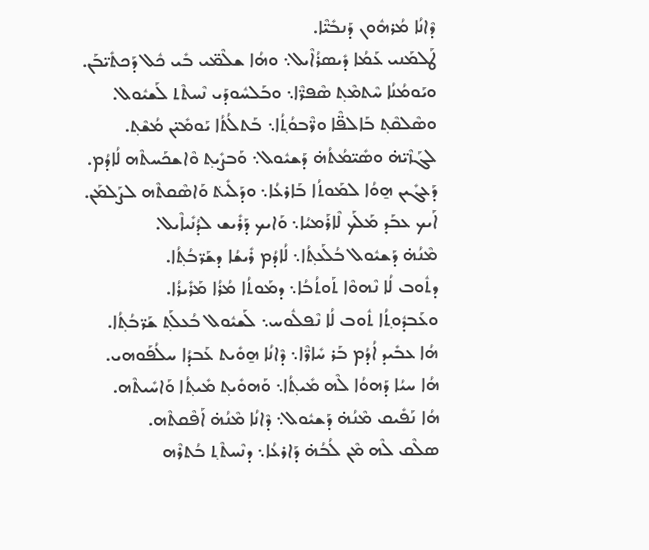ܕܶܐܢܳܐ ܡܳܪܗܽܘܢ ܕܰܢܒܺܝ̈ܶܐ.
ܛܰܠܡܰܢܝ ܥܰܡܳܐ ܕܺܝܣܪܳܐܶܝܠ܆ ܘܗܳܐ ܫܠܶܡ̈ܝ ܒܺܝ ܟܽܠ ܕܰܟܬܺܝ̈ܒܰܢ.
ܘܝܰܘܡܳܢܳܐ ܚܶܬܡܶܬ݂ ܣܶܦܪ̈ܶܐ܆ ܘܒܰܠܚܽܘܕܰܝ ܢܶܚܬܶܬ ܠܰܫܝܽܘܠ.
ܘܣܶܠܩܶܬ݂ ܒܰܐܠܦ̈ܶܐ ܘܪ̈ܶܒܘܳܬ݂ܳܐ܆ ܒܰܬܠܳܬܳܐ ܝܰܘܡܺܝ̈ܢ ܡܳܫܶܬ݂.
ܠܓܰܙܶܝ̈ܗ̇ ܘܣܺܝ̈ܡܳܬܳܗ̇ ܕܰܫܝܽܘܠ܆ ܘܰܒܨܺܝܬ݂ ܘܶܐܫܟܰܚܬܶܗ ܠܳܐܕܳܡ.
ܕܰܥܓܺܝܢ ܗ̱ܘܳܐ ܠܡܰܘܬܳܐ ܒܰܐܪܥܳܐ܆ ܘܕܰܠܺܝܬ݁ ܘܰܐܣܶܩܬܶܗ ܠܨܰܠܡܰܢ.
ܐܰܝܟ ܥܒܰܕ ܡܰܠܰܟ ܠܶܐܪܰܡܝܳܐ܆ ܘܰܐܝܟ ܕܰܪܺܝܫ ܠܕܳܢܺܝܐܶܝܠ.
ܡܶܢܳܗ̇ ܕܰܫܝܽܘܠ ܒܳܠܰܥܬ݂ܳܐ܆ ܠܳܐܕܳܡ ܪܺܝܫܳܐ ܕܫܰܪ̈ܒܳܬ݂ܳܐ.
ܕܬܽܘܒ ܠܳܐ ܢܶܗܘܶܐ ܬܰܘܬܳܒܳܐ܆ ܕܡܰܘܬܳܐ ܡܳܪܳܐ ܡܰܪܺܝܪܳܐ.
ܘܥܰܒܕܽܘܬ݂ܳܐ ܬܽܘܒ ܠܳܐ ܢܶܦܠܽܘܚ܆ ܠܰܫܝܽܘܠ ܒܳܥܠܰܬ݂ ܫܰܪ̈ܒܳܬ݂ܳܐ.
ܗܳܐ ܥܒܺܝܕ ܐܳܕܳܡ ܒܰܪ ܚܺܐܪ̈ܶܐ܆ ܕܶܐܢܳܐ ܗ̱ܘܺܝܬ ܥܰܒܕܳܐ ܚܠܳܦܰܘܗܝ.
ܗܳܐ ܚܝܳܐ ܕܰܗܘܳܐ ܠܶܗ ܡܺܝܬ݂ܳܐ܆ ܘܰܗܘܺܝܬ݂ ܡܺܝܬ݂ܳܐ ܘܰܐܚܺܝܬܶܗ.
ܗܳܐ ܢܰܦܺܝܩ ܡܶܢܳܗ̇ ܕܰܫܝܽܘܠ܆ ܕܶܐܢܳܐ ܡܶܢܳܗ̇ ܐܰܦܶܩܬܶܗ.
ܣܠܶܩ ܠܶܗ ܡܶܢ ܠܳܒܳܗ̇ ܕܰܐܪܥܳܐ܆ ܕܢܶܚܬܶܬ݂ ܒܳܬܪܶܗ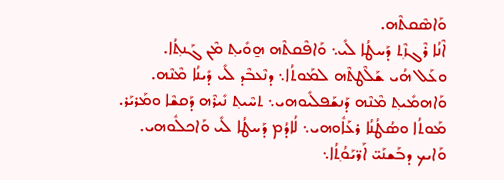ܘܰܐܣܶܩܬܶܗ.
ܐܶܢܳܐ ܪܶܓܙܶܬ݂ ܕܰܚܛܳܐ ܠܺܝ܆ ܘܰܐܦܶܩܬܶܗ ܗ̱ܘܺܝܬ݂ ܡܶܢ ܓܰܢܬ݂ܳܐ.
ܘܥܰܠ ܗܳܝ ܫܰܠܶܛܬܶܗ ܠܡܰܘܬܳܐ܆ ܕܢܶܥܒܶܕ ܠܺܝ ܕܺܝܢܳܐ ܡܶܢܶܗ.
ܘܰܐܗܡܺܝܬ݂ ܡܶܢܶܗ ܕܰܢܫܰܦܠܺܝܘܗܝ܆ ܬܚܶܝܬ݂ ܢܺܝܪܶܗ ܕܰܩܫܶܐ ܘܡܰܪܝܰܪ.
ܡܰܘܬܳܐ ܘܣܳܛܳܢܳܐ ܪܥܰܐܽܘܗܝ܆ ܠܳܐܕܳܡ ܕܰܚܛܳܐ ܠܺܝ ܘܰܐܟܠܽܘܗܝ.
ܘܰܐܝܟ ܕܒܰܫܢܰܝ̈ ܐܰܪ̈ܝܰܘܳܬ݂ܳܐ܆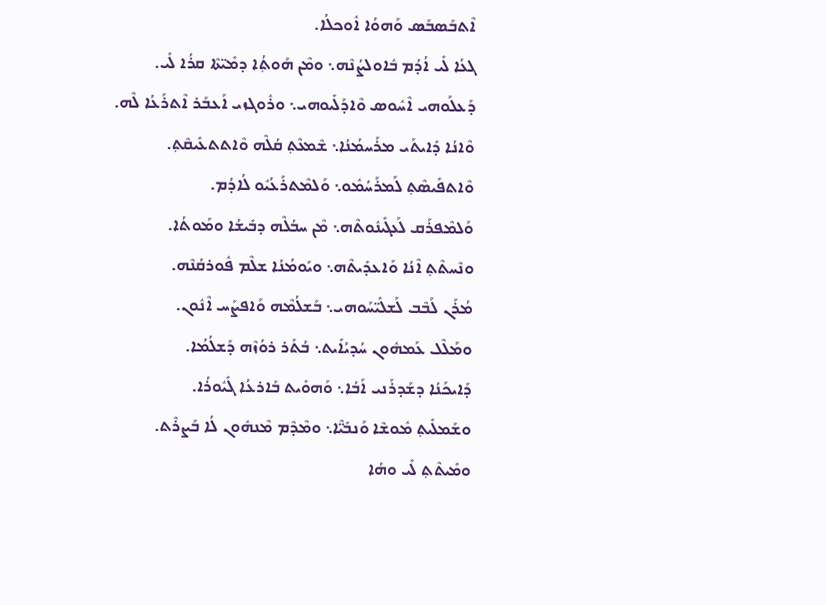ܐܶܬܒܰܣܒܰܣ ܘܰܗܘܳܐ ܐܽܘܟܠܳܐ.
ܓܥܳܐ ܠܺܝ ܐܳܕܳܡ ܒܽܐܘܠܨܳܢܶܗ܆ ܘܡܶܢ ܗܰܘܬ݂ܳܐ ܕܡܺܝ̈ܬܶܐ ܩܪܳܐ ܠܺܝ.
ܕܰܥܠܰܘܗܝ ܐܶܚܽܘܣ ܘܶܐܕܰܠܺܝܘܗܝ܆ ܘܪܽܘܓܙܝ ܐܰܥܒܰܪ ܐܶܬܪܰܥܳܐ ܠܶܗ.
ܘܶܐܢܳܐ ܕܺܐܝܬܰܝ ܡܪܰܚܡܳܢܳܐ܆ ܫܶܡܥܶܬ݂ ܩܳܠܶܗ ܘܶܐܬܬܥܺܝܩܶܬ݂.
ܘܶܐܬܦܺܝܣܶܬ݂ ܠܰܡܪܰܚܳܡܽܘ܆ ܘܰܠܡܶܬܪܰܥܳܝܽܘ ܠܳܐܕܳܡ.
ܘܰܠܡܶܦܪܰܩ ܠܰܥܓܺܝܢܽܘܬܶܗ܆ ܡܶܢ ܚܒܳܠܶܗ ܕܒܺܝܫܳܐ ܘܡܰܘܬܳܐ.
ܘܢܶܚܬܶܬ݂ ܐܶܢܳܐ ܘܰܐܥܕܺܝܬܶܗ܆ ܘܝܰܘܡܳܢܳܐ ܫܠܶܡ ܦܽܘܪܩܳܢܶܗ.
ܡܳܪܰܢ ܠܰܒܶܒ ܠܰܫܠܺܝ̈ܚܰܘܗܝ܆ ܒܰܫܠܳܡܶܗ ܘܰܐܦܨܰܚ ܐܶܢܽܘܢ.
ܘܡܰܠܶܠ ܥܰܡܗܽܘܢ ܚܳܕܝܳܐܺܝܬ܆ ܒܳܬܰܪ ܪܘܳܙܶܗ ܕܰܫܠܳܡܳܐ.
ܕܰܐܝܟܰܢܳܐ ܕܫܰܕܪܰܢܝ ܐܰܒܳܐ܆ ܘܰܗܘܺܝܬ ܒܰܐܪܥܳܐ ܓܺܝܽܘܪܳܐ.
ܘܫܰܡܠܺܝܬ݂ ܡܽܘܫܶܐ ܘܰܢܒܺܝ̈ܶܐ܆ ܘܡܶܕܶܡ ܡܶܢܗܽܘܢ ܠܳܐ ܒܰܨܪܶܬ.
ܘܡܺܝܬܶܬ݂ ܠܺܝ ܘܗܳܐ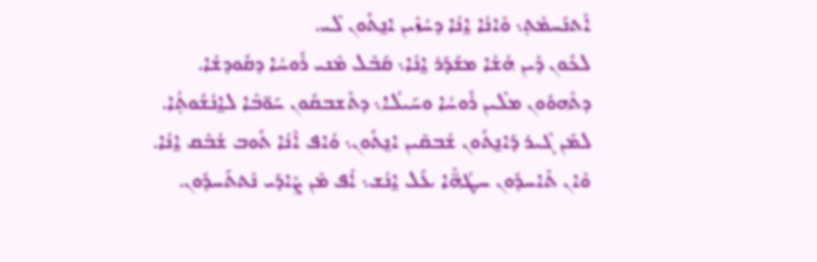ܐܶܬܢܰܚܡܶܬ݂܆ ܘܶܐܢܳܐ ܐ̱ܢܳܐ ܕܚܳܙܶܝܢ ܐܢ̱ܬܽܘܢ ܠܺܝ.
ܠܟܽܘܢ ܕܶܝܢ ܗܳܫܳܐ ܡܫܰܕܰܪ ܐ̱ܢܳܐ܆ ܩܰܒܶܠ ܡܶܢܝ ܪܽܘܚܳܐ ܕܩܽܘܕܫܳܐ.
ܕܬܶܗܘܽܘܢ ܡܠܶܝܢ ܪܽܘܚܳܐ ܘܚܰܝܠܳܐ܆ ܕܬܶܫܒܩܽܘܢ ܚܰܘ̈ܒܶܐ ܠܐ̱ܢܳܫܽܘܬ݂ܳܐ.
ܠܡܰܢ ܓܶܝܪ ܕܰܐܢ̱ܬܽܘܢ ܫܳܒܩܺܝܢ ܐܢ̱ܬܽܘܢ܆ ܘܳܐܦ ܐܶܢܳܐ ܬܽܘܒ ܫܳܒܶܩ ܐ̱ܢܳܐ.
ܘܶܐܢ ܬܶܐܚܕܽܘܢ ܚܛܳܗ̈ܶܐ ܥܰܠ ܐ̱ܢܳܫ܆ ܐܳܦ ܡܶܢ ܨܶܐܕܰܝ ܢܶܬܬܰܚܕܽܘܢ.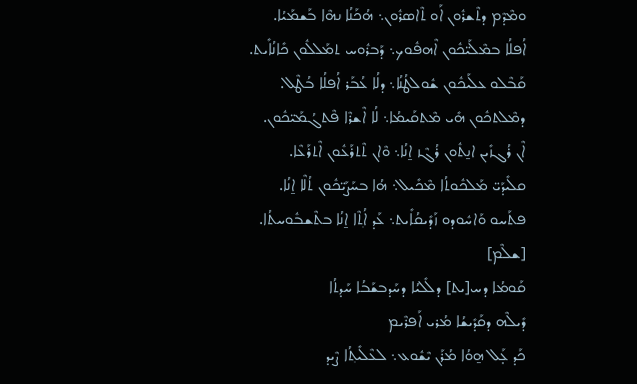ܘܡܶܕܶܡ ܕܬܶܫܪܽܘܢ ܐܰܘ ܬܶܐܣܪܽܘܢ܆ ܗܳܟܰܢܳܐ ܢܗܶܐ ܒܰܫܡܰܝܳܐ.
ܐܳܦܠܳܐ ܒܡܶܠܰܝ̈ܟܽܘܢ ܐܶܗܦܽܘܟ܆ ܕܰܒܪܽܘܚ ܬܡܰܠܠܽܘܢ ܟܺܐܢܳܐܺܝܬ.
ܩܰܒܶܠܘ ܥܠܰܝܟܽܘܢ ܫܽܘܠܛܳܢܳܐ܆ ܕܠܳܐ ܥܳܒܰܪ ܐܳܦܠܳܐ ܒܳܛܶܠ.
ܕܡܶܠܬܟܽܘܢ ܗܺܝ ܡܶܬܩܰܝܡܳܐ܆ ܠܳܐ ܐܶܫܪܶܐ ܦܶܬܓܳܡܰܝ̈ܟܽܘܢ.
ܐܶܢ ܪܳܓܙܺܝܢ ܐܢ̱ܬܽܘܢ ܪܳܓܶܙ ܐ̱ܢܳܐ܆ ܘܶܐܢ ܬܶܬܪܰܥܽܘܢ ܐܶܬܪܰܥܶܐ.
ܩܠܺܝܕܰܝ̈ ܡܰܠܟܽܘܬܳܐ ܡܶܟܺܝܠ܆ ܗܳܐ ܒܚܰܨܰܝ̈ܟܽܘܢ ܬܳܠܶܐ ܐ̱ܢܳܐ.
ܦܬܰܚܘ ܘܰܐܚܽܘܕܘ ܙܰܕܺܝܩܳܐܺܝܬ܆ ܥܰܕ ܐܳܬ݂ܶܐ ܐ̱ܢܳܐ ܒܬܶܫܒܽܘܚܬܳܐ.
[ܫܠܶܡ]
ܩܰܘܡܳܐ ܕܚ[ܝܬ] ܕܠܺܠܝܳܐ ܕܚܰܕܒܫܰܒܳܐ ܚܰܕܬ݂ܳܐ
ܕܺܝܠܶܗ ܕܩܰܕܺܝܫܳܐ ܡܳܪܝ ܐܰܦܪܶܝܡ
ܟܰܕ ܥ̣ܰܠ ܗ̱ܘܳܐ ܡܳܪܰܢ ܝܶܫܽܘܥ܆ ܠܥܶܠܺܝܬ݂ܳܐ ܨܶܝܕ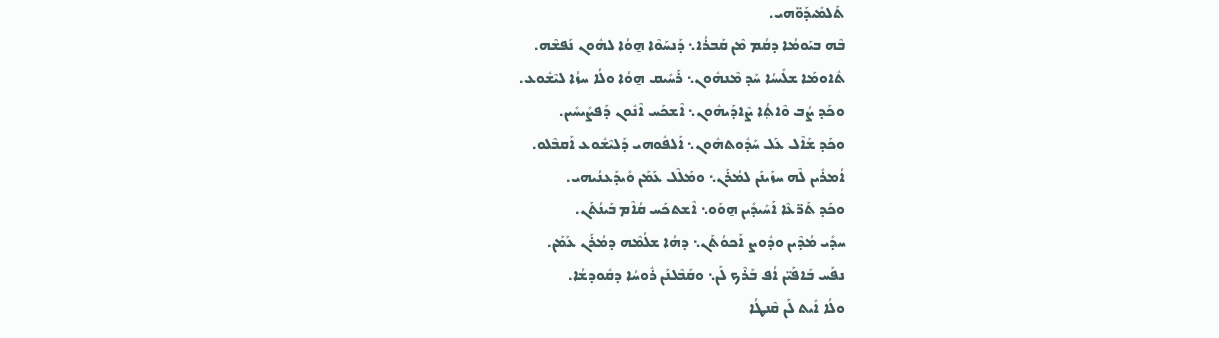ܬܰܠܡܺܝܕܰܘ̈ܗܝ.
ܒܶܗ ܒܝܰܘܡܳܐ ܕܩܳܡ ܡܶܢ ܩܰܒܪܳܐ܆ ܕܰܢܚܰܘܶܐ ܗ̱ܘܳܐ ܠܗܽܘܢ ܢܰܦܫܶܗ.
ܬܽܐܘܡܰܐ ܫܠܺܝܚܳܐ ܚܰܕ ܡܶܢܗܽܘܢ܆ ܪܰܚܺܝܩ ܗ̱ܘܳܐ ܘܠܳܐ ܚܙܳܐ ܠܝܶܫܽܘܥ.
ܘܟܰܕ ܨܳܒ ܘܶܐܬ݂ܳܐ ܨܶܐܕܰܝܗܽܘܢ܆ ܐܶܫܟܰܚ ܐܶܢܽܘܢ ܕܰܦܨܺܝܚܺܝܢ.
ܘܟܰܕ ܫܰܐܶܠ ܥܰܠ ܚܰܕܽܘܬܗܽܘܢ܆ ܐܰܠܦܽܘܗܝ ܕܰܠܝܶܫܽܘܥ ܐܰܩܒܶܠܘ.
ܐܳܡܪܺܝܢ ܠܶܗ ܚܙܰܝܢܰܢ ܠܡܳܪܰܢ܆ ܘܡܰܠܶܠ ܥܰܡܰܢ ܘܺܝܕܰܥܢܳܝܗܝ.
ܘܟܰܕ ܬܰܪ̈ܥܶܐ ܐܰܚܺܝܕܺܝܢ ܗ̱ܘܰܘ܆ ܐܶܫܬܟܰܚ ܩܳܐܶܡ ܒܰܝܢܳܬܰܢ.
ܚܕܺܝ ܡܳܕܶܝܢ ܘܕܽܘܨ ܐܰܟܘܳܬܰܢ܆ ܕܗܳܐ ܫܠܳܡܶܗ ܕܡܳܪܰܢ ܥܰܡܰܢ.
ܢܦܰܚ ܒܰܐܦܰܝ̈ܢ ܐܳܦ ܒܰܪܶܟ ܠܰܢ܆ ܘܩܰܒܶܠܢܰܢ ܪܽܘܚܳܐ ܕܩܽܘܕܫܳܐ.
ܘܠܳܐ ܐܺܝܬ ܠܰܢ ܩܶܢܛܳܐ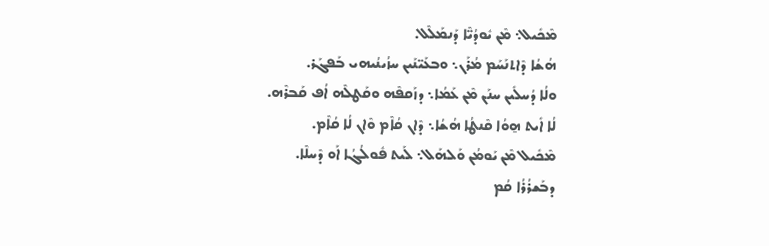ܡܶܟܺܝܠ܆ ܡܶܢ ܝܽܘܕܳܝ̈ܶܐ ܕܰܢܡܰܠܶܠ.
ܗܳܫܳܐ ܕܶܐܬܢܰܚܰܡ ܡܳܪܰܢ܆ ܘܒܥܰܝ̈ܢܰܝܢ ܚܙܳܝܢܳܝܗܝ ܒܰܦܓܰܪ.
ܘܠܳܐ ܕܳܚܠܺܝܢ ܚܢܰܢ ܡܶܢ ܥܰܡܳܐ܆ ܕܙܰܩܦܶܗ ܘܩܰܛܠܶܗ ܐܳܦ ܩܰܒܪܶܗ.
ܠܳܐ ܐܺܝܬ ܗ̱ܘܳܐ ܩܶܢܛܳܐ ܗܳܫܳܐ܆ ܕܶܐܢ ܩܳܐܶܡ ܘܶܐܢ ܠܳܐ ܩܳܐܶܡ.
ܡܶܟܺܝܠ ܡܶܢ ܝܰܘܡܳܢ ܘܰܠܗܰܠ܆ ܠܰܝܬ ܦܽܘܠܳܓܳܐ ܐܰܘ ܕܶܚܠܶܐ.
ܕܒܰܫܪܳܪܳܐ ܩܳܡ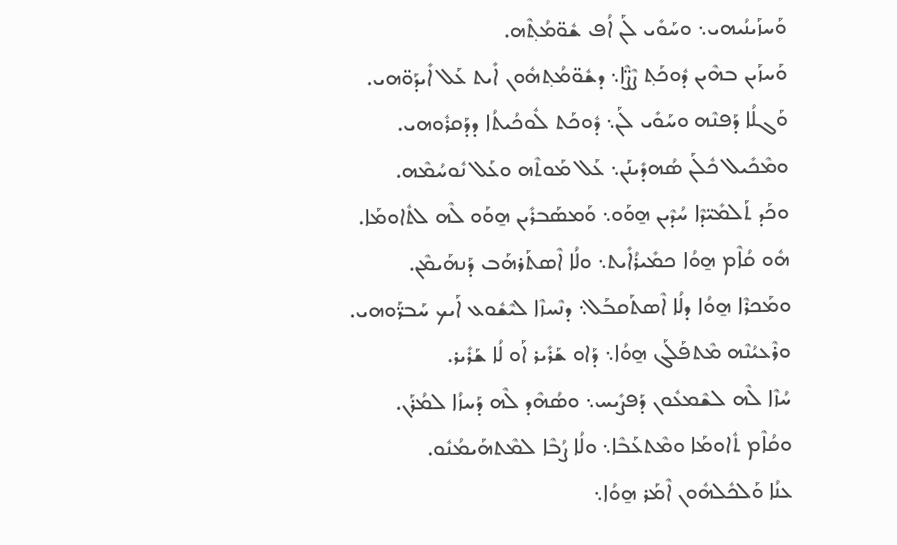ܘܰܚܙܰܝܢܳܝܗܝ܆ ܘܚܰܘܺܝ ܠܰܢ ܐܳܦ ܫܽܘ̈ܡܳܬ݂ܶܗ.
ܘܰܚܙܰܝܢ ܒܗܶܝܢ ܕܽܘܟܰܬ݂ ܨܶܨ̈ܶܐ܆ ܕܫܽܘ̈ܡܳܬ݂ܗܽܘܢ ܐܺܝܬ ܥܰܠ ܐܺܝܕܰܘ̈ܗܝ.
ܘܰܓܠܳܐ ܕܰܦܢܶܗ ܘܚܰܘܺܝ ܠܰܢ܆ ܕܽܘܟܰܬ ܠܽܘܟܳܝܬܳܐ ܕܕܰܩܪܽܘܗܝ.
ܘܡܶܟܺܝܠ ܟܽܠܰܢ ܣܳܗܕܺܝܢܰܢ܆ ܥܰܠ ܡܰܘܬܶܗ ܘܥܰܠ ܢܽܘܚܳܡܶܗ.
ܘܟܰܕ ܬܰܠܡܺܝ̈ܕܶܐ ܚܳܕܶܝܢ ܗ̱ܘܰܘ܆ ܘܰܡܣܰܒܪܺܝܢ ܗ̱ܘܰܘ ܠܶܗ ܠܬܽܐܘܡܰܐ.
ܗܽܘ ܩܳܐܶܡ ܗ̱ܘܳܐ ܟܡܺܝܪܳܐܺܝܬ܆ ܘܠܳܐ ܐܶܣܬܰܪܗܰܒ ܕܰܢܗܰܝܡܶܢ.
ܘܡܰܟܪܶܐ ܗ̱ܘܳܐ ܕܠܳܐ ܐܶܣܬܰܩܒܰܠ܆ ܕܢܶܚܙܶܐ ܠܝܶܫܽܘܥ ܐܰܝܟ ܚܰܒܪ̈ܰܘܗܝ.
ܘܪܶܥܝܳܢܶܗ ܡܶܬܦܰܠܰܓ ܗ̱ܘܳܐ܆ ܕܰܐܘ ܫܰܪܺܝܪ ܐܰܘ ܠܳܐ ܫܰܪܺܝܪ.
ܚܳܙܶܐ ܠܶܗ ܠܫܶܡܥܽܘܢ ܕܰܦܨܺܝܚ܆ ܘܣܳܗܶܕ ܠܶܗ ܕܰܚܙܳܐ ܠܡܳܪܰܢ.
ܘܩܳܐܶܡ ܬܽܐܘܡܰܐ ܘܡܶܬܥܰܒܶܐ܆ ܘܠܳܐ ܨܳܒܶܐ ܠܡܶܬܗܰܝܡܳܢܽܘ.
ܥܢܳܐ ܘܰܠܟܽܠܗܽܘܢ ܐܶܡܰܪ ܗ̱ܘܳܐ܆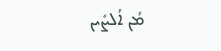ܡܳܢ ܐܳܠܨܺܝܢ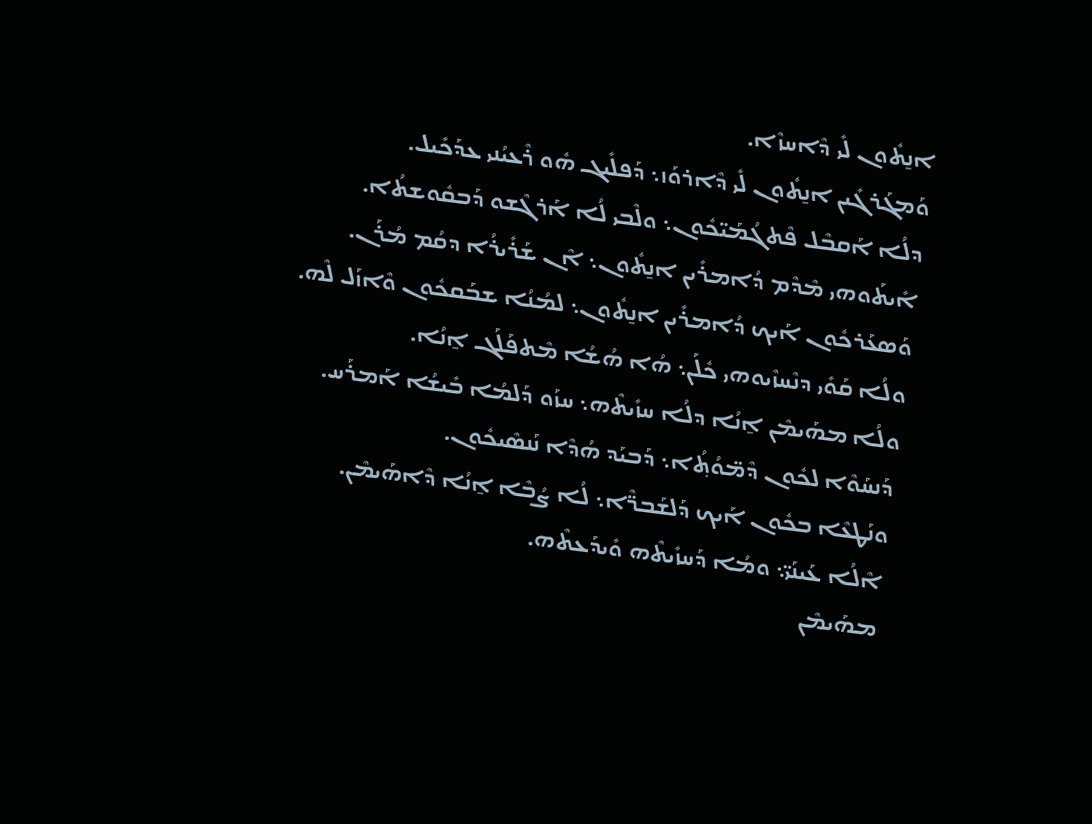ܐܢ̱ܬܽܘܢ ܠܺܝ ܕܶܐܚܙܶܐ.
ܘܰܡܓܰܪܓܺܝܢ ܐܢ̱ܬܽܘܢ ܠܺܝ ܕܶܐܪܘܰܙ܆ ܕܰܦܠܺܝܓ ܗܽܘ ܪܶܥܝܳܢܝ ܥܕܰܟܺܝܠ.
ܕܠܳܐ ܐܰܩܒܶܠ ܦܶܬܓܳܡܰܝ̈ܟܽܘܢ܆ ܘܠܶܒܝ ܠܳܐ ܐܰܪܓܶܫܘ ܕܰܒܩܽܘܫܬܳܐ.
ܐܺܝܬܰܘܗܝ ܡܶܕܶܡ ܕܳܐܡܪܺܝܢ ܐܢ̱ܬܽܘܢ܆ ܐܶܢ ܫܰܪܺܝܪܳܐ ܕܩܳܡ ܡܳܪܰܢ.
ܘܰܣܥܰܪܟܽܘܢ ܐܰܝܟ ܕܳܐܡܪܺܝܢ ܐܢ̱ܬܽܘܢ܆ ܠܡܳܢܳܐ ܫܒܰܩܟܽܘܢ ܘܶܐܙܰܠ ܠܶܗ.
ܘܠܳܐ ܩܰܘܺܝ ܕܢܶܚܙܶܝܘܗܝ ܟܽܠܰܢ܆ ܗܳܐ ܗܳܫܳܐ ܡܶܬܦܰܠܰܓ ܐ̱ܢܳܐ.
ܘܠܳܐ ܡܗܰܝܡܶܢ ܐ̱ܢܳܐ ܕܠܳܐ ܚܙܺܝܬܶܗ܆ ܚܙܰܘ ܕܰܠܡܳܐ ܒܺܝܫܳܐ ܐܰܡܪܰܚ.
ܕܰܢܚܰܘܶܐ ܠܟܽܘܢ ܕܶܡ̈ܘܳܬ݂ܳܐ܆ ܕܰܒܝܰܕ ܗܳܕܶܐ ܢܰܢܣܶܝܟܽܘܢ.
ܘܢܰܛܥܶܐ ܒܟܽܘܢ ܐܰܝܟ ܕܰܠܫܰܒܪ̈ܶܐ܆ ܠܳܐ ܨܳܒܶܐ ܐ̱ܢܳܐ ܕܶܐܗܰܝܡܶܢ.
ܐܶܠܳܐ ܥܰܝܢܰܝ̈܆ ܘܡܳܐ ܕܰܚܙܺܝܬܶܗ ܘܺܝܕܰܥܬܶܗ.
ܡܗܰܝܡܶܢ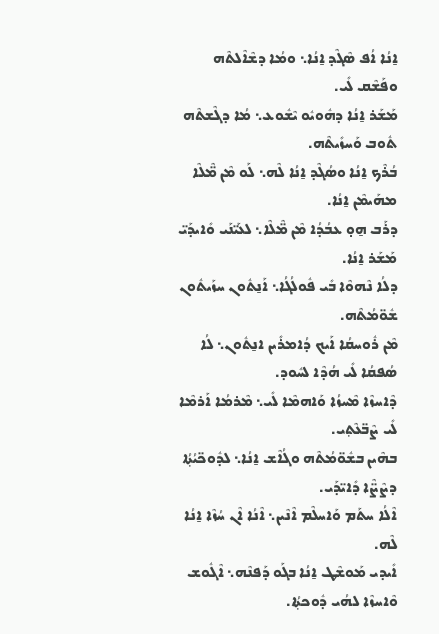ܐ̱ܢܳܐ ܐܳܦ ܣܶܓܶܕ ܐ̱ܢܳܐ܆ ܘܡܳܐ ܕܫܶܐܶܠܬܶܗ ܘܦܰܫܶܩ ܠܺܝ.
ܡܰܫܰܪ ܐ̱ܢܳܐ ܕܗܽܘܝܽܘ ܝܶܫܽܘܥ܆ ܡܳܐ ܕܓܶܫܬܶܗ ܬܽܘܒ ܘܰܚܙܺܝܬܶܗ.
ܒܳܪܶܟ ܐ̱ܢܳܐ ܘܣܳܓܶܕ ܐ̱ܢܳܐ ܠܶܗ܆ ܠܰܘ ܡܶܢ ܡ̈ܶܠܶܐ ܡܗܰܝܡܶܢ ܐ̱ܢܳܐ.
ܕܪܰܒ ܗ̱ܘ̣ ܥܒܳܕܳܐ ܡܶܢ ܡ̈ܶܠܶܐ܆ ܠܥܰܝ̈ܢܰܝ ܘܺܐܝܕܰܝ̈ ܡܰܫܰܪ ܐ̱ܢܳܐ.
ܕܠܳܐ ܢܶܗܘܶܐ ܒܺܝ ܦܽܘܠܳܓܳܐ܆ ܐܰܢ̱ܬܽܘܢ ܚܙܰܝܬܽܘܢ ܫܽܘ̈ܡܳܬܶܗ.
ܡܶܢ ܪܽܘܚܩܳܐ ܐܰܝܟ ܕܳܐܡܪܺܝܢ ܐܢ̱ܬܽܘܢ܆ ܠܳܐ ܣܳܦܩܳܐ ܠܺܝ ܗܳܕܶܐ ܠܚܽܘܕ.
ܕܶܐܚܙܶܐ ܡܶܚܙܳܐ ܘܰܐܗܡܶܐ ܠܺܝ܆ ܡܶܪܡܳܐ ܐܰܪܡܶܐ ܠܺܝ ܨܶܒ̈ܥܶܬ݂ܝ.
ܒܗܶܝܢ ܒܫܽܘ̈ܡܳܬܶܗ ܘܓܳܐܶܫ ܐ̱ܢܳܐ܆ ܠܕܽܘܟ̈ܝܳܬ݂ܳܐ ܕܨܶܨ̈ܶܐ ܕܺܐܝ̈ܕܰܝ.
ܐܶܠܳܐ ܚܬܰܡ ܘܰܐܚܠܶܡ ܐܶܢܶܝܢ܆ ܐܶܢܳܐ ܐܶܢ ܚܳܙܶܐ ܐ̱ܢܳܐ ܠܶܗ.
ܐܺܝܕܝ ܡܰܘܫܶܛ ܐ̱ܢܳܐ ܒܓܰܘ ܕܰܦܢܶܗ܆ ܐܶܓܽܘܫ ܘܶܐܚܙܶܐ ܠܗܳܝ ܕܽܘܟܬ݂ܳܐ.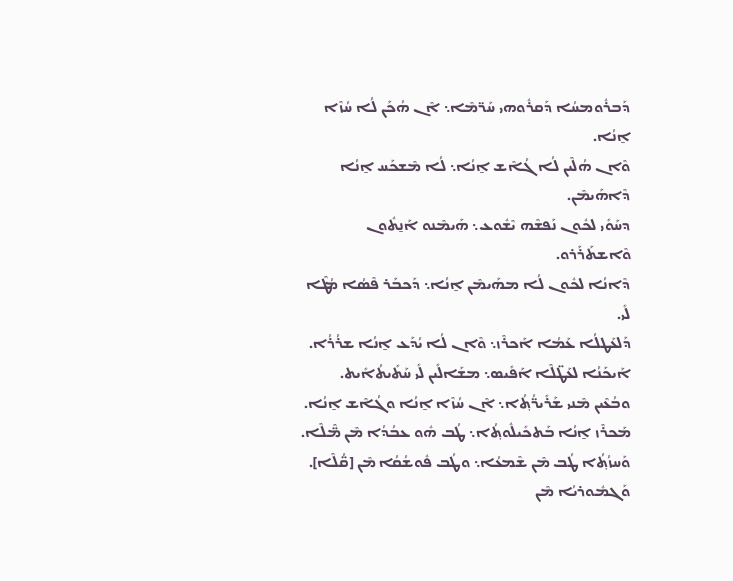ܕܰܒܪܽܘܡܚܳܐ ܕܰܩܪܽܘܗܝ ܚܰܪ̈ܡܶܐ܆ ܐܶܢ ܗܳܟܰܢ ܠܳܐ ܚܳܙܶܐ ܐ̱ܢܳܐ.
ܘܶܐܢ ܗܳܠܶܝܢ ܠܳܐ ܓܳܐܶܫ ܐ̱ܢܳܐ܆ ܠܳܐ ܡܶܫܟܰܚ ܐ̱ܢܳܐ ܕܶܐܗܰܝܡܶܢ.
ܕܚܰܘܺܝ ܠܟܽܘܢ ܢܰܦܫܶܗ ܝܶܫܽܘܥ܆ ܗܰܝܡܶܢܘ ܐܰܢ̱ܬܽܘܢ ܘܶܐܫܬܰܪܰܪܘ.
ܕܶܐܢܳܐ ܠܟܽܘܢ ܠܳܐ ܡܗܰܝܡܶܢ ܐ̱ܢܳܐ܆ ܕܰܟܒܰܪ ܦܶܣܳܐ ܡܳܛܶܐ ܠܺܝ.
ܕܰܠܥܰܛܠܳܐ ܥܰܡܳܐ ܐܰܟܪܶܙ܆ ܘܶܐܢ ܠܳܐ ܝܳܕܰܥ ܐ̱ܢܳܐ ܫܪܳܪܳܐ.
ܐܰܝܟܰܢܳܐ ܠܥܰܛ̈ܠܶܐ ܐܰܦܺܝܣ܆ ܡܫܰܐܠܺܝܢ ܠܺܝ ܚܰܬܺܝܬܳܐܺܝܬ.
ܘܒܳܥܶܝܢ ܡܶܢܝ ܫܰܪܺܝܪ̈ܳܬ݂ܳܐ܆ ܐܶܢ ܚܳܙܶܐ ܐ̱ܢܳܐ ܘܓܳܐܶܫ ܐ̱ܢܳܐ.
ܡܰܟܪܶܙ ܐ̱ܢܳܐ ܒܰܬܟܺܝܠܽܘܬ݂ܳܐ܆ ܛܳܒ ܗܽܘ ܥܒܳܕܳܐ ܡܶܢ ܡ̈ܶܠܶܐ.
ܘܰܚܙܳܬ݂ܳܐ ܛܳܒ ܡܶܢ ܫܶܡܥܳܐ܆ ܘܛܳܒ ܦܽܘܫܳܩܳܐ ܡܶܢ [ܩ̈ܳܠܶܐ].
ܘܰܓܡܽܘܪܝܳܐ ܡܶܢ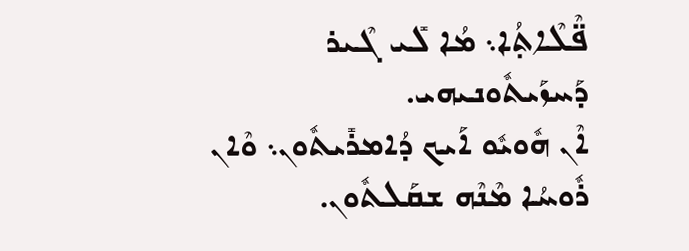ܦ̈ܶܠܶܐܬ݂ܳܐ܆ ܡܳܐ ܠܺܝ ܓܶܝܪ ܕܰܚܙܰܝܬܽܘܢܝܗܝ.
ܐܶܢ ܗܽܘܝܽܘ ܐܰܝܟ ܕܳܐܡܪܺܝܬܽܘܢ܆ ܘܶܐܢ ܪܽܘܚܳܐ ܡܶܢܶܗ ܫܩܰܠܬܽܘܢ.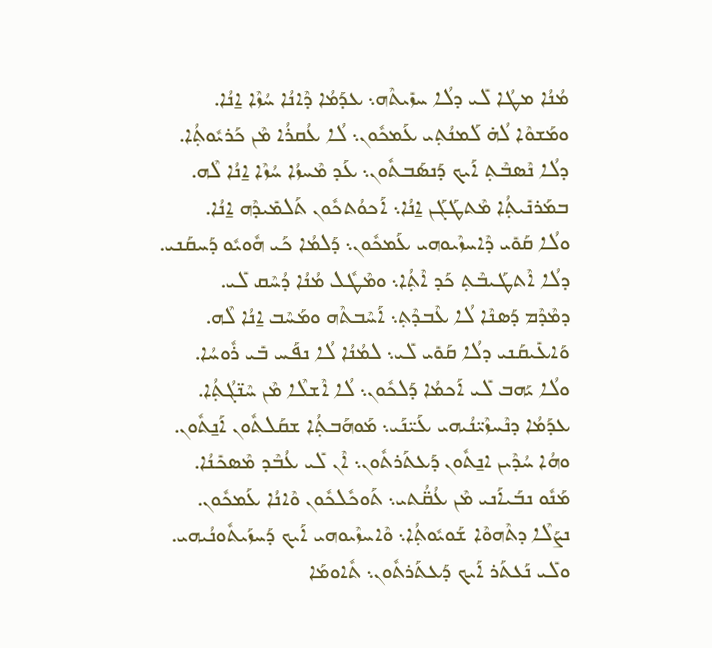ܡܳܢܳܐ ܡܛܳܐ ܠܺܝ ܕܠܳܐ ܚܙܺܝܬܶܗ܆ ܥܕܰܡܳܐ ܕܶܐܢܳܐ ܚܳܙܶܐ ܐ̱ܢܳܐ.
ܘܡܰܫܘܶܐ ܠܳܗ̇ ܠܰܡܢܳܬ݂ܝ ܥܰܡܟܽܘܢ܆ ܠܳܐ ܥܳܩܪܳܐ ܡܶܢ ܟܰܪܝܽܘܬ݂ܳܐ.
ܕܠܳܐ ܢܶܣܒܶܬ݂ ܐܰܝܟ ܕܰܢܣܰܒܬܽܘܢ܆ ܥܰܕ ܡܶܚܙܳܐ ܚܳܙܶܐ ܐ̱ܢܳܐ ܠܶܗ.
ܒܡܰܪܢܺܝܬ݂ܳܐ ܡܶܬܛܰܓܰܢ ܐ̱ܢܳܐ܆ ܐܰܟܘܳܬܟܽܘܢ ܬܰܠܡܺܝܕܶܗ ܐ̱ܢܳܐ.
ܘܠܳܐ ܩܰܘܺܝ ܕܶܐܚܙܶܝܘܗܝ ܥܰܡܟܽܘܢ܆ ܕܰܠܡܳܐ ܟܰܝ ܗܽܘܝܽܘ ܕܰܚܩܰܢܝ.
ܕܠܳܐ ܐܶܬܛܰܝܒܶܬ݂ ܟܰܕ ܐܶܬ݂ܳܐ܆ ܘܡܶܛܽܠ ܡܳܢܳܐ ܕܳܚܶܩ ܠܺܝ.
ܕܡܶܕܶܡ ܕܰܣܢܶܐ ܠܳܐ ܥܶܒܕܶܬ݂܆ ܐܰܚܶܒܬܶܗ ܘܡܰܚܶܒ ܐ̱ܢܳܐ ܠܶܗ.
ܘܰܐܥܺܝܩܰܢܝ ܕܠܳܐ ܩܰܘܺܝ ܠܺܝ܆ ܠܡܳܢܳܐ ܠܳܐ ܢܦܰܚ ܒܺܝ ܪܽܘܚܳܐ.
ܘܠܳܐ ܝܰܗܒ ܠܺܝ ܐܰܟܡܳܐ ܕܰܠܟܽܘܢ܆ ܠܳܐ ܐܶܫܠܶܐ ܡܶܢ ܚܶܢ̈ܓܳܬ݂ܳܐ.
ܥܕܰܡܳܐ ܕܢܶܚܙܶܝ̈ܢܳܝܗܝ ܥܰܝ̈ܢܰܝ܆ ܡܰܘܗܰܒܬ݂ܳܐ ܫܩܰܠܬܽܘܢ ܐܰܢ̱ܬܽܘܢ.
ܘܗܳܐ ܚܳܕܶܝܢ ܐܢ̱ܬܽܘܢ ܕܰܥܬܰܪܬܽܘܢ܆ ܐܶܢ ܠܺܝ ܥܳܒܶܕ ܡܶܣܟܺܢܳܐ.
ܡܰܢܽܘ ܢܒܰܝܐܰܢܝ ܡܶܢ ܥܳܩ̈ܳܬܝ܆ ܬܰܘܟܽܠܟܽܘܢ ܘܶܐܢܳܐ ܥܰܡܟܽܘܢ.
ܢܨܰܠܶܐ ܕܬܶܗܘܶܐ ܫܰܘܝܽܘܬ݂ܳܐ܆ ܘܶܐܚܙܶܝܘܗܝ ܐܰܝܟ ܕܰܚܙܰܝܬܽܘܢܳܝܗܝ.
ܘܠܺܝ ܢܰܥܬܰܪ ܐܰܝܟ ܕܰܥܬܰܪܬܽܘܢ܆ ܬܽܐܘܡܰܐ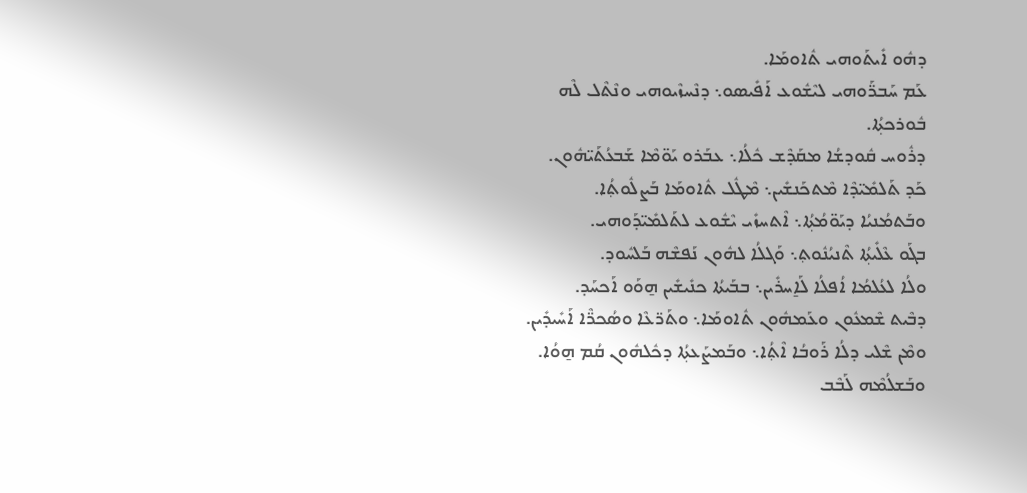ܕܗܽܘ ܐܺܝܬܰܘܗܝ ܬܽܐܘܡܰܐ.
ܥܰܡ ܚܰܒܪ̈ܰܘܗܝ ܠܝܶܫܽܘܥ ܐܰܦܺܝܣܘ܆ ܕܢܶܚܙܶܝܘܗܝ ܘܢܶܬܶܠ ܠܶܗ ܒܽܘܪܟܬ݂ܳܐ.
ܕܪܽܘܚ ܩܽܘܕܫܳܐ ܡܩܰܕܶܫ ܟܽܠܳܐ܆ ܥܒܰܪܘ ܝܰܘ̈ܡܶܐ ܫܰܒܥܳܬܰܝ̈ܗܽܘܢ.
ܟܰܕ ܬܰܠܡܺܝ̈ܕܶܐ ܡܶܬܟܰܢܫܺܝܢ܆ ܡܶܛܽܠ ܬܽܐܘܡܰܐ ܒܰܨܠܽܘܬ݂ܳܐ.
ܘܒܰܬܡܳܢܝܳܐ ܕܝܰܘ̈ܡܳܬ݂ܳܐ܆ ܐܶܬܚܙܺܝ ܝܶܫܽܘܥ ܠܬܰܠܡܺܝ̈ܕܰܘܗܝ.
ܒܓܰܘ ܥܶܠܺܝܬ݂ܳܐ ܬܶܢܝܳܢܽܘܬ݂܆ ܘܰܓܠܳܐ ܠܗܽܘܢ ܢܰܦܫܶܗ ܒܰܠܚܽܘܕ.
ܘܠܳܐ ܠܥܳܠܡܳܐ ܐܳܦܠܳܐ ܠܰܐ̱ܚܪܺܝܢ܆ ܒܒܰܝܬܳܐ ܟܢܺܝܫܺܝܢ ܗ̱ܘܰܘ ܐܰܟܚܰܕ.
ܕܒܶܝܬ ܫܶܡܥܽܘܢ ܘܥܰܡܗܽܘܢ ܬܽܐܘܡܰܐ܆ ܘܬܰܪ̈ܥܶܐ ܘܣܳܟܪ̈ܶܐ ܐܰܚܺܝܕܺܝܢ.
ܘܡܶܢ ܫܶܠܝ ܕܠܳܐ ܪܰܘܒܳܐ ܐܶܬ݂ܳܐ܆ ܘܒܰܡܨܰܥܬ݂ܳܐ ܕܟܽܠܗܽܘܢ ܩܳܡ ܗ̱ܘܳܐ.
ܘܒܰܫܠܳܡܶܗ ܠܰܒܶܒ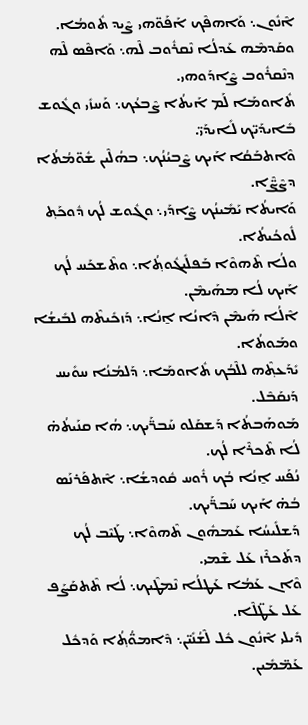ܐܶܢܽܘܢ܆ ܘܰܐܗܦܶܟ ܐܰܦܰܘ̈ܗܝ ܨܶܝܕ ܬܽܘܡܳܐ.
ܘܩܰܕܡܶܗ ܥܰܕܠܳܐ ܢܶܩܪܽܘܒ ܠܶܗ܆ ܘܰܐܦܶܣ ܠܶܗ ܕܢܶܩܪܽܘܒ ܨܶܐܕܰܘܗܝ.
ܬܽܐܘܡܰܐ ܠܰܡ ܐܰܝܬܳܐ ܨܶܒܥܳܟ܆ ܘܰܚܙܺܝ ܘܓܽܘܫ ܒܺܐܝܕܰܝ̈ܟ ܠܺܐܝܕܰܝ̈.
ܘܶܐܬܒܰܩܳܐ ܐܰܝܟ ܨܶܒܝܳܢܳܟ܆ ܒܗܳܠܶܝܢ ܫܽܘ̈ܡܳܬܳܐ ܕܨܶܨ̈ܶܐ.
ܘܰܐܝܬܳܐ ܝܰܡܺܝܢܳܟ ܨܶܐܕܰܝ܆ ܘܓܽܘܫ ܠܳܟ ܕܽܘܟܰܬ݂ ܠܽܘܟܳܝܬܳܐ.
ܘܠܳܐ ܬܶܗܘܶܐ ܒܰܦܠܺܝܓܽܘܬ݂ܳܐ܆ ܘܬܶܫܟܰܚ ܠܳܟ ܐܰܝܟ ܠܳܐ ܡܗܰܝܡܶܢ.
ܐܶܠܳܐ ܗܰܝܡܶܢ ܕܶܐܢܳܐ ܐ̱ܢܳܐ܆ ܕܰܙܟܺܝܬܶܗ ܠܒܺܝܫܳܐ ܘܡܰܘܬܳܐ.
ܝܺܕܰܥܬ݂ܶܗ ܠܠܶܒܳܟ ܬܽܐܘܡܰܐ܆ ܕܰܠܡܳܢܳܐ ܚܘܺܝܚ ܕܰܢܩܰܒܶܠ.
ܡܰܘܗܰܒܬܳܐ ܕܰܫܩܰܠܘ ܚܰܒܪ̈ܰܝܟ܆ ܗܳܐ ܩܢܰܝܬܳܗ̇ ܠܳܐ ܬܶܟܪܶܐ ܠܳܟ.
ܢܳܦܰܚ ܐ̱ܢܳܐ ܒܳܟ ܪܽܘܚ ܩܽܘܕܫܳܐ܆ ܐܶܬܦܰܪܢܰܣ ܒܳܗ̇ ܐܰܝܟ ܚܰܒܪ̈ܰܝܟ.
ܕܰܫܠܺܝܚܳܐ ܥܰܡܗܽܘܢ ܬܶܗܘܶܐ܆ ܛܰܝܶܒ ܠܳܟ ܕܬܰܟܪܶܙ ܥܰܠ ܫܶܡܝ.
ܘܶܐܢ ܥܰܡܳܐ ܥܰܛܠܳܐ ܢܶܡܛܶܝܟ܆ ܠܳܐ ܬܶܬܩܰܨܰܦ ܥܰܠ ܥܰܛ̈ܠܶܐ.
ܕܺܝܠܝ ܐܶܢܽܘܢ ܟܽܠ ܠܶܫܳܢܺܝ̈ܢ܆ ܕܶܐܡܘ̈ܳܬ݂ܳܐ ܘܰܕܟܽܠ ܥܰܡ̈ܡܺܝܢ.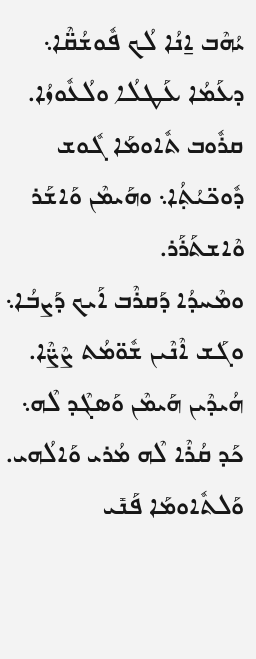ܝܳܗܶܒ ܐ̱ܢܳܐ ܠܳܟ ܦܽܘܫܳܩ̈ܶܐ܆ ܕܥܰܡܳܐ ܥܰܛܠܳܐ ܘܠܳܥܽܘܙܳܐ.
ܩܪܽܘܒ ܬܽܐܘܡܰܐ ܓܽܘܫ ܕܽܘܟ̈ܝܳܬ݂ܳܐ܆ ܘܗܰܝܡܶܢ ܘܰܐܫܰܪ ܘܶܐܫܬܰܪܰܪ.
ܘܡܶܚܕܳܐ ܕܰܩܪܶܒ ܐܰܝܟ ܕܰܨܒܳܐ܆ ܘܓܰܫ ܐܶܢܶܝܢ ܫܽܘ̈ܡܳܬ ܨܶܨ̈ܶܐ.
ܗܳܝܕܶܝܢ ܗܰܝܡܶܢ ܘܰܣܓܶܕ ܠܶܗ܆ ܟܰܕ ܩܳܪܶܐ ܠܶܗ ܡܳܪܝ ܘܰܐܠܳܗܝ.
ܘܰܠܬܽܐܘܡܰܐ ܦܰܢܺܝ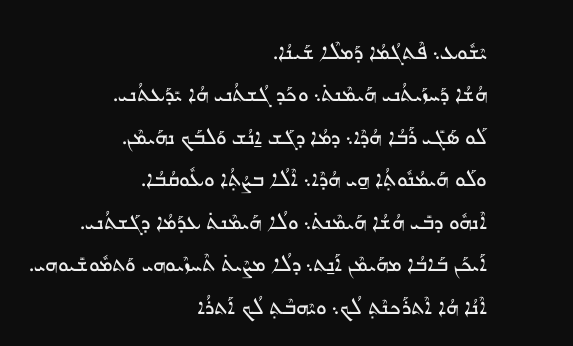ܝܶܫܽܘܥ܆ ܦܶܬܓܳܡܳܐ ܕܰܡܠܶܐ ܫܰܝܢܳܐ.
ܗܳܫܳܐ ܕܰܚܙܰܝܬܳܢܝ ܗܰܝܡܶܢܬ݁܆ ܘܟܰܕ ܓܳܫܬܳܢܝ ܗܳܐ ܝܺܕܰܥܬܳܢܝ.
ܠܰܘ ܣܰܓܺܝ ܪܰܒܳܐ ܗܳܕܶܐ܆ ܕܡܳܐ ܕܓܰܫ ܐ̱ܢܳܫ ܘܰܠܒܰܟ ܢܗܰܝܡܶܢ.
ܘܠܰܘ ܗܰܝܡܳܢܽܘܬ݂ܳܐ ܗ̱ܝ ܗܳܕܶܐ܆ ܐܶܠܳܐ ܒܨܳܬ݂ܳܐ ܘܥܽܘܩܳܒܳܐ.
ܐܶܢܗܽܘ ܕܒܺܝ ܗܳܫܳܐ ܗܰܝܡܶܢܬ݁܆ ܘܠܳܐ ܗܰܝܡܶܢܬ݁ ܥܕܰܡܳܐ ܕܓܰܫܬܳܢܝ.
ܐܰܝܟܰܢ ܒܰܐܒܳܐ ܡܗܰܝܡܶܢ ܐܰܢ̱ܬ܆ ܕܠܳܐ ܡܨܶܝܬ݁ ܬܶܚܙܶܝܘܗܝ ܘܰܬܡܽܘܫܺܝܘܗܝ.
ܐܶܢܳܐ ܗܳܐ ܐܶܬܪܰܟܢܶܬ݂ ܠܳܟ܆ ܘܝܶܗܒܶܬ݂ ܠܳܟ ܐܰܬܪܳܐ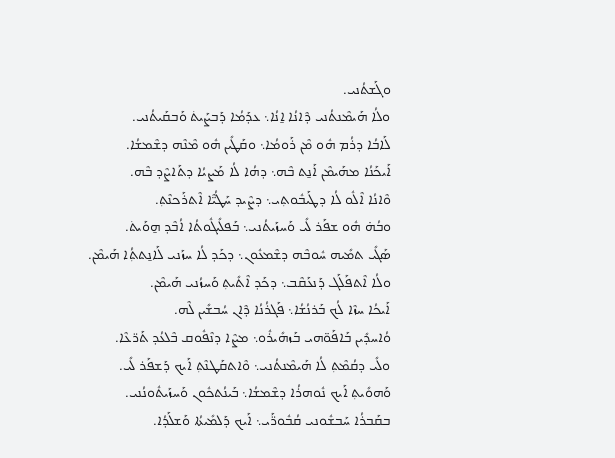ܘܓܰܫܬܳܢܝ.
ܘܠܳܐ ܗܰܝܡܶܢܬܳܢܝ ܕܶܐܢܳܐ ܐ̱ܢܳܐ܆ ܥܕܰܡܳܐ ܕܰܒܨܰܝܬ݁ ܘܰܒܩܰܝܬܳܢܝ.
ܠܰܐܒܳܐ ܕܪܳܡ ܗܽܘ ܡܶܢ ܪܰܘܡܳܐ܆ ܘܩܰܛܺܝܢ ܗܽܘ ܡܶܢܶܗ ܕܫܶܡܫܳܐ.
ܐܰܝܟܰܢܳܐ ܡܗܰܝܡܶܢ ܐܰܢ̱ܬ ܒܶܗ܆ ܕܗܳܐ ܠܳܐ ܡܰܨܝܳܐ ܕܬܰܐܨܶܕ ܒܶܗ.
ܘܶܐܢܳܐ ܐܶܠܽܘ ܠܳܐ ܕܛܰܝܒܽܘܬ݂ܝ܆ ܕܨܶܝܕ ܚܰܛܳܝ̈ܶܐ ܐܶܬܪܰܟܢܶܬ݂.
ܘܒܳܗ̇ ܗܽܘ ܫܦܰܪ ܠܺܝ ܘܰܚܙܰܝܬܳܢܝ܆ ܒܰܦܠܺܝܓܽܘܬܳܐ ܐܳܒܶܕ ܗ̱ܘܰܝܬ݁.
ܣܰܓܺܝ ܬܡܺܝܗ ܚܽܘܒܶܗ ܕܫܶܡܥܽܘܢ܆ ܕܟܰܕ ܠܳܐ ܚܙܰܢܝ ܠܰܐܢ̱ܬܬ݂ܳܐ ܗܰܝܡܶܢ.
ܘܠܳܐ ܐܶܬܦܰܠܰܓ ܕܰܢܥܰܩܶܒ܆ ܕܟܰܕ ܐܶܬܺܝܬ݂ ܘܰܚܙܳܢܝ ܗܰܝܡܶܢ.
ܐܰܝܟܳܐ ܚܙܶܐ ܠܳܟ ܒܰܪܢܳܫܳܐ܆ ܦܰܓܪܳܢܳܐ ܕܶܐܢ ܚܳܒܫܺܝܢ ܠܶܗ.
ܘܳܐܚܕܺܝܢ ܒܰܐܦܰܘ̈ܗܝ ܒܰܙܗܺܝܪܽܘ܆ ܡܨܶܐ ܕܢܶܦܽܘܩ ܒܶܠܥܳܕ ܬܰܪ̈ܥܶܐ.
ܘܠܺܝ ܕܩܳܡܶܬ݂ ܠܳܐ ܗܰܝܡܶܢܬܳܢܝ܆ ܘܶܐܬܩܰܛܢܶܬ݂ ܐܰܝܟ ܕܰܫܦܰܪ ܠܺܝ.
ܘܰܗܘܺܝܬ݂ ܐܰܝܟ ܢܽܘܗܪܳܐ ܕܫܶܡܫܳܐ܆ ܒܰܝܢܳܬܟܽܘܢ ܘܰܚܙܰܝܬܽܘܢܳܢܝ.
ܒܩܰܒܪܳܐ ܚܰܒܫܽܘܢܝ ܩܳܒܽܘܪ̈ܰܝ܆ ܐܰܝܟ ܕܰܠܡܺܝܬܳܐ ܘܰܫܠܰܕܳܐ.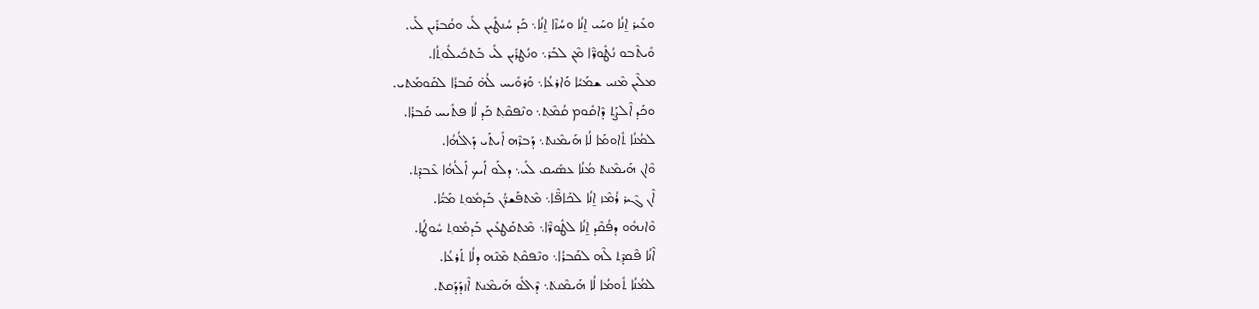ܘܥܺܝܪ ܐ̱ܢܳܐ ܘܚܰܝ ܐ̱ܢܳܐ ܘܚܳܙܶܐ ܐ̱ܢܳܐ܆ ܟܰܕ ܚܳܢܛܺܝܢ ܠܺܝ ܘܩܳܒܪܺܝܢ ܠܺܝ.
ܘܺܝܬܶܒܘ ܢܳܛܽܘܪ̈ܶܐ ܡܶܢ ܠܒܰܪ܆ ܘܢܳܛܪܺܝܢ ܠܺܝ ܒܰܬܟܺܝܠܽܘܬ݂ܳܐ.
ܡܠܶܝܢ ܡܶܢܝ ܫܡܰܝܳܐ ܘܰܐܪܥܳܐ܆ ܘܰܪܘܺܝܚ ܠܳܗ̇ ܩܰܒܪܳܐ ܠܩܰܘܡܰܬܝ.
ܘܟܰܕ ܐܶܠܨܰܬ݂ ܕܶܐܩܽܘܡ ܩܳܡܶܬ݂܆ ܘܢܶܦܩܶܬ݂ ܟܰܕ ܠܳܐ ܦܬܺܝܚ ܩܰܒܪܳܐ.
ܠܡܳܢܳܐ ܬܽܐܘܡܰܐ ܠܳܐ ܗܰܝܡܶܢܬ݁܆ ܕܰܒܪܶܗ ܐܺܝܬܰܝ ܕܰܐܠܳܗܳܐ.
ܘܶܐܢ ܗܰܝܡܶܢܬ݁ ܡܳܢܳܐ ܥܣܺܝܩ ܠܺܝ܆ ܕܠܰܘ ܐܰܝܟ ܐܰܠܳܗܳܐ ܥܶܒܕܶܬ݂.
ܐܶܢ ܓܶܝܪ ܪܳܡܶܙ ܐ̱ܢܳܐ ܠܟܺܐܦ̈ܶܐ܆ ܡܶܬܦܰܫܪ̈ܳܢ ܒܰܕܡܽܘܬ݂ ܡܰܝ̈ܳܐ.
ܘܶܐܢܗܽܘ ܕܦܳܩܶܕ ܐ̱ܢܳܐ ܠܛܽܘܪ̈ܶܐ܆ ܡܶܬܩܰܛܥܺܝܢ ܒܰܕܡܽܘܬ݂ ܚܽܘܛܳܐ.
ܐܶܢܳܐ ܦܶܩܕܶܬ݂ ܠܶܗ ܠܩܰܒܪܳܐ܆ ܘܢܶܦܩܶܬ݂ ܡܶܢܶܗ ܕܠܳܐ ܬܰܪܥܳܐ.
ܠܡܳܢܳܐ ܬܽܘܡܳܐ ܠܳܐ ܗܰܝܡܶܢܬ݁܆ ܕܶܐܠܽܘ ܗܰܝܡܶܢܬ݁ ܐܶܙܕܰܕܰܩܬ݁.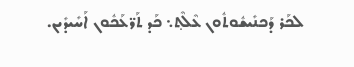ܠܟܰܪ ܕܰܟܢܺܝܫܽܘܬܽܘܢ ܥܶܠܶܬ݂܆ ܟܰܕ ܬܰܪ̈ܥܰܟܽܘܢ ܐܰܚܺܝܕܺܝܢ.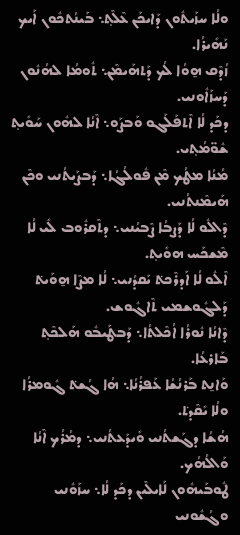ܘܠܳܐ ܚܙܰܝܬܽܘܢ ܕܰܐܝܟܰܢ ܥܶܠܶܬ݂܆ ܒܰܝܢܳܬܟܽܘܢ ܐܰܝܟ ܢܰܗܺܝܪܳܐ.
ܙܳܕܶܩ ܗ̱ܘܳܐ ܠܳܟ ܕܰܬܗܰܝܡܶܢ܆ ܬܽܘܡܳܐ ܠܗܳܢܽܘܢ ܕܰܚܙܰܐܽܘܢܝ.
ܕܟܰܕ ܠܳܐ ܐܶܬܦܰܠܰܓܘ ܘܰܒܨܰܘ܆ ܐܶܢܳܐ ܠܗܽܘܢ ܚܰܘܺܝܬ݂ ܫܽܘ̈ܡܳܬ݂ܝ.
ܡܳܢܳܐ ܡܛܳܟ ܡܶܢ ܦܽܘܠܳܓܳܐ܆ ܕܰܒܨܰܝܬܳܢܝ ܘܟܶܢ ܗܰܝܡܶܢܬܳܢܝ.
ܕܶܐܠܽܘ ܠܳܐ ܕܰܨܒܳܐ ܨܶܒܝܳܢܝ܆ ܕܬܶܩܪܽܘܒ ܠܺܝ ܠܳܐ ܡܶܫܟܰܚ ܗܘܺܝܬ݂.
ܐܶܠܽܘ ܠܳܐ ܐܰܕܪܶܟܬ݁ ܝܰܩܕܳܢܝ܆ ܠܳܐ ܡܨܶܐ ܗ̱ܘܰܝܬ݁ ܕܰܠܓܽܘܫܡܝ ܬܶܐܓܽܘܫ.
ܕܶܐܢܳܐ ܢܽܘܪܳܐ ܐܳܟܶܠܬܳܐ܆ ܕܰܒܛܰܝܒܽܘ ܗܰܠܟܶܬ݂ ܒܰܐܪܥܳܐ.
ܘܰܐܢ̱ܬ ܒܰܪܢܳܫܳܐ ܥܰܦܪܳܢܳܐ܆ ܗܳܐ ܓܳܫܬ݁ ܓܽܘܡܪܳܐ ܘܠܳܐ ܝܺܩܶܕܬ݁.
ܗܳܫܳܐ ܕܓܰܫܬܳܢܝ ܘܺܝܕܰܥܬܳܢܝ܆ ܕܡܳܪܳܟ ܐܶܢܳܐ ܘܰܐܠܳܗܳܟ.
ܛܽܘܒܰܝܗܽܘܢ ܠܰܐܝܠܶܝܢ ܕܟܰܕ ܠܳܐ܆ ܚܙܰܘܽܢܝ ܘܓܳܫܽܘܢܝ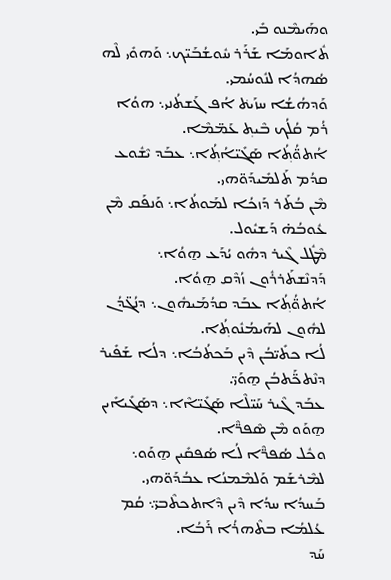ܘܗܰܝܡܶܢܘ ܒܺܝ.
ܬܽܐܘܡܰܐ ܫܰܪܰܪ ܚܽܘܫܳܒܰܝ̈ܟ܆ ܘܰܗܘܺܝ ܠܶܗ ܣܳܗܕܳܐ ܠܢܽܘܚܳܡܝ.
ܘܰܕܗܳܫܳܐ ܚܙܰܝܬ݁ ܐܳܦ ܓܰܫܬܳܢܝ܆ ܗܘܳܐ ܪܳܡ ܩܳܠܳܟ ܒܶܝܬ݂ ܥܰܡ̈ܡܶܐ.
ܐܳܬܘ̈ܳܬ݂ܳܐ ܣܰܓܺܝ̈ܐܳܬ݂ܳܐ܆ ܥܒܰܕ ܝܶܫܽܘܥ ܩܕܳܡ ܬܰܠܡܺܝܕܰܘ̈ܗܝ.
ܡܶܢ ܒܳܬܰܪ ܕܰܙܟܳܐ ܠܡܰܘܬܳܐ܆ ܘܰܢܦܰܩ ܡܶܢ ܥܽܘܒܳܗ̇ ܕܰܫܝܽܘܠ.
ܡܶܛܽܠ ܓܶܝܪ ܕܗܽܘ ܝܳܕܰܥ ܗ̱ܘܳܐ܆ ܕܰܕܢܶܫܬܰܪܪܽܘܢ ܙܳܕܶܩ ܗ̱ܘܳܐ.
ܐܳܬܘ̈ܳܬ݂ܳܐ ܥܒܰܕ ܩܕܳܡܰܝܗܽܘܢ܆ ܕܢܳܓ̈ܕܳܢ ܠܗܽܘܢ ܠܗܰܝܡܳܢܽܘܬ݂ܳܐ.
ܠܳܐ ܟܬܺܝ̈ܒܳܢ ܕܶܝܢ ܒܰܟܬܳܒܳܐ܆ ܕܠܳܐ ܫܰܦܺܝܪ ܕܢܶܬܟ̈ܰܬܒܳܢ ܗ̱ܘܰܝ̈.
ܥܒܰܕ ܓܶܝܪ ܚܰܝ̈ܠܶܐ ܣܰܓܺܝ̈ܐܶܐ܆ ܕܣܰܓܺܝܐܺܝܢ ܗ̱ܘܰܘ ܡܶܢ ܣܶܦܪ̈ܶܐ.
ܘܟܽܠ ܣܳܦܪ̈ܶܐ ܠܳܐ ܣܳܦܩܺܝܢ ܗ̱ܘܰܘ܆ ܠܡܶܪܫܰܡ ܘܰܠܡܶܡܢܳܐ ܥܒܳܕܰܘ̈ܗܝ.
ܒܰܚܕܳܐ ܚܕܳܐ ܕܶܝܢ ܕܶܐܬܟܬܶܒܝ̈܆ ܩܳܡ ܥܳܠܡܳܐ ܒܬܶܗܪܳܐ ܪܰܒܳܐ.
ܚܰܕ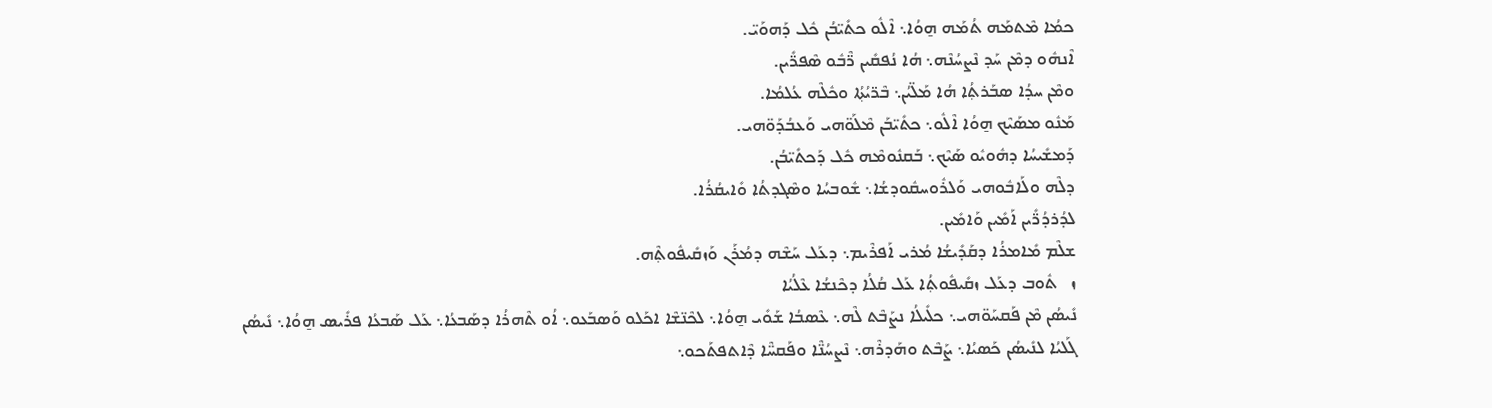ܟܡܳܐ ܡܶܬܡܰܗ ܬܳܡܰܗ ܗ̱ܘܳܐ܆ ܐܶܠܽܘ ܟܬܺܝ̈ܒܳܢ ܟܽܠ ܕܰܗܘܰܝ̈.
ܐܶܢܗܽܘ ܕܡܶܢ ܚܰܕ ܢܶܨܚܳܢܶܗ܆ ܗܳܐ ܢܳܦܩܺܝܢ ܪ̈ܶܒܽܘ ܣܶܦܪ̈ܺܝܢ.
ܘܡܶܢ ܚܕܳܐ ܣܒܰܪܬ݂ܳܐ ܗܳܐ ܡܰܠ̈ܝܳܢ܆ ܒܶܪ̈ܝܳܬ݂ܳܐ ܘܟܽܠܶܗ ܥܳܠܡܳܐ.
ܡܰܢܽܘ ܡܣܰܝܶܟ ܗ̱ܘܳܐ ܐܶܠܽܘ܆ ܟܬܺܝ̈ܒܰܢ ܡܶܠܰܘ̈ܗܝ ܘܰܥܒܳܕܰܘ̈ܗܝ.
ܕܰܡܫܺܝܚܳܐ ܕܗܽܘܝܽܘ ܣܰܝܶܟ܆ ܒܰܩܢܽܘܡܶܗ ܟܽܠ ܕܰܟܬܺܝ̈ܒܳܢ.
ܕܠܶܗ ܘܠܰܐܒܽܘܗܝ ܘܰܠܪܽܘܚܩܽܘܕܫܳܐ܆ ܫܽܘܒܚܳܐ ܘܣܶܓܕܬܳܐ ܘܺܐܝܩܳܪܳܐ.
ܠܕܳܪܕܳܪ̈ܺܝܢ ܐܰܡܺܝܢ ܘܰܐܡܺܝܢ.
ܫܠܶܡ ܡܺܐܡܪܳܐ ܕܩܰܕܺܝܫܳܐ ܡܳܪܝ ܐܰܦܪܶܝܡ܆ ܕܥܰܠ ܚܰܫܶܗ ܕܡܳܪܰܢ ܘܰܙܩܺܝܦܽܘܬ݂ܶܗ.
ܙ   ܬܽܘܒ ܕܥܰܠ ܙܩܺܝܦܽܘܬ݂ܳܐ ܥܰܠ ܩܳܠܳܐ ܕܟܶܢܫܳܐ ܥܶܠܳܝܳܐ
ܢܺܝܣܳܢ ܡܶܢ ܦܰܩܚܰܘ̈ܗܝ܆ ܟܠܺܝܠܳܐ ܢܨܰܒܶܬ ܠܶܗ܆ ܥܶܣܒܳܐ ܫܰܘܺܝ ܗ̱ܘܳܐ܆ ܠܟܶܢ̈ܫܶܐ ܐܟܰܠܘ ܘܰܣܒܰܥܘ܆ ܐܳܘ ܬܶܗܪܳܐ ܕܣܰܒܥܳܐ܆ ܥܰܠ ܣܰܒܥܳܐ ܦܪܺܝܣ ܗ̱ܘܳܐ܆ ܢܺܝܣܳܢ ܓܰܠܝܳܐ ܠܢܺܝܣܳܢ ܟܰܣܝܳܐ܆ ܨܰܒܶܬ ܘܗܰܕܪܶܗ܆ ܢܶܨܚܳܢ̈ܶܐ ܘܦܰܩܚ̈ܶܐ ܕܶܐܬܦܬܰܟܘ܆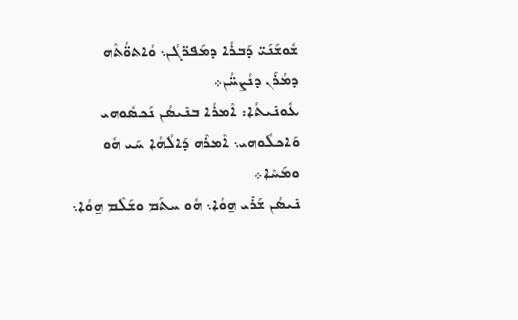ܫܽܘܫܰܢܰܝ̈ ܕܰܒܪܳܐ ܕܡܰܦܪ̈ܓܳܢ܆ ܘܳܐܬܘ̈ܳܬܶܗ ܕܡܳܪܰܢ ܕܢܳܨܚ̈ܳܢ܀
ܥܽܘܢܺܝܬܳܐ: ܐܶܡܪܳܐ ܒܢܺܝܣܳܢ ܢܰܟܣܽܘܗܝ ܘܰܐܟܠܽܘܗܝ܆ ܐܶܡܪܶܗ ܕܰܐܠܳܗܳܐ ܚܰܝ ܗܽܘ ܘܡܰܚܶܐ܀
ܢܺܝܣܳܢ ܫܰܪܺܝ ܗ̱ܘܳܐ܆ ܗܽܘ ܚܬܰܡ ܘܫܰܠܶܡ ܗ̱ܘܳܐ܆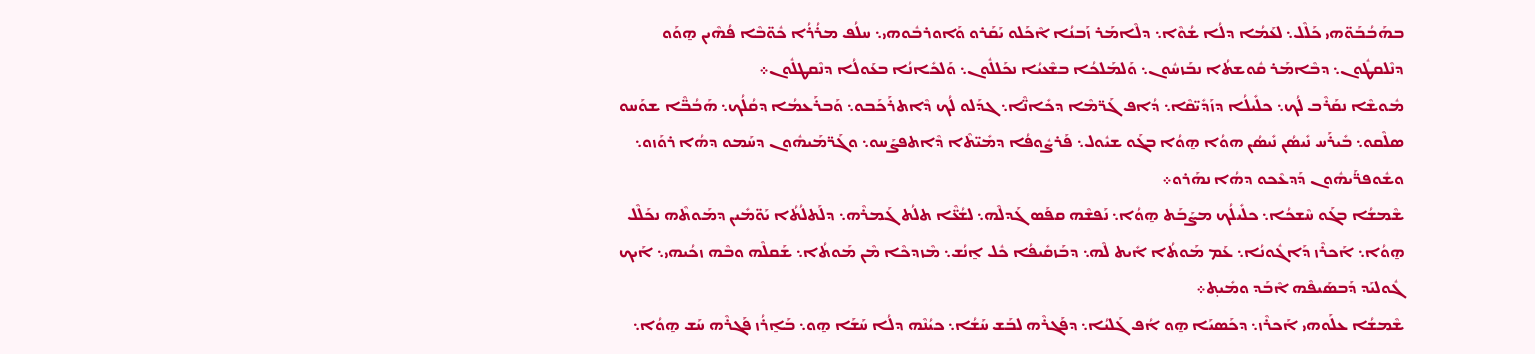ܒܗܰܒܳܒܰܘ̈ܗܝ ܟܰܠܶܠ܆ ܠܥܰܡܳܐ ܕܠܳܐ ܫܳܘܶܐ܆ ܕܠܶܐܡܰܪ ܙܰܒܢܳܐ ܐܶܟܰܠܘ ܝܰܩܰܪܘ ܘܰܐܘܪܒܽܘܗܝ܆ ܚܠܳܦ ܡܪܳܪܳܐ ܟܽܘ̈ܒܶܐ ܦܳܗܶܝܢ ܗ̱ܘܰܘ ܕܢܶܠܩܛܽܘܢ܆ ܕܒܶܐܡܰܪ ܩܽܘܫܬܳܐ ܢܒܰܙܚܽܘܢ܆ ܘܰܠܡܰܠܟܳܐ ܒܫܶܥܝܳܐ ܢܟܰܠܠܽܘܢ܆ ܘܰܠܟܺܐܢܳܐ ܒܥܰܘܠܳܐ ܕܢܶܩܛܠܽܘܢ܀
ܡܽܘܫܶܐ ܢܩܰܪܶܒ ܠܳܟ܆ ܟܠܺܝܠܳܐ ܕܙܰܕܺܝ̈ܩܶܐ܆ ܕܳܐܦ ܓܰܪ̈ܡܶܐ ܕܟܺܐܢ̈ܶܐ܆ ܓܕܰܠܘ ܠܳܟ ܕܶܐܬܪܰܟܰܒܘ܆ ܘܰܒܪܰܥܡܳܐ ܕܩܳܠܳܟ܆ ܗܰܒܳܒ̈ܶܐ ܫܘܰܚܘ ܣܠܶܩܘ܆ ܒܺܝܪܰܚ ܢܺܝܣܳܢ ܢܺܝܣܳܢ ܗܘܳܐ ܗ̱ܘܳܐ ܒܓܰܘ ܫܝܽܘܠ܆ ܦܰܪܨܽܘܦܳܐ ܕܡܺܝ̈ܬܶܐ ܕܶܐܬܦܨܰܚܘ܆ ܘܓܰܪ̈ܡܰܝܗܽܘܢ ܕܚܰܡܘ ܕܗܳܐ ܪܘܰܙܘ܆ ܘܫܽܘܦܪ̈ܰܝܗܽܘܢ ܕܰܕܥܶܟܘ ܕܗܳܐ ܢܗܰܪܘ܀
ܫܶܡܫܳܐ ܒܓܰܘ ܚܶܫܟܳܐ܆ ܟܠܺܝܠܳܟ ܡܨܰܒܰܬ ܗ̱ܘܳܐ܆ ܢܰܦܫܶܗ ܩܦܰܣ ܓܰܕܠܶܗ܆ ܠܫܳܥ̈ܶܐ ܬܠܳܬ ܓܰܡܪܶܗ܆ ܕܠܰܬܠܳܬܳܐ ܝܰܘ̈ܡܺܝܢ ܕܡܰܘܬܶܗ ܢܟܰܠܶܠ ܗ̱ܘܳܐ܆ ܐܰܟܪܶܙ ܕܰܐܓܽܘܢܳܐ܆ ܥܰܡ ܡܰܘܬܳܐ ܐܺܝܬ ܠܶܗ܆ ܕܒܰܙܩܺܝܦܳܐ ܟܽܠ ܐ̱ܢܳܫ܆ ܡܶܙܕܟܶܐ ܡܶܢ ܡܰܘܬܳܐ܆ ܫܰܩܠܶܗ ܘܒܶܗ ܙܟܳܝܗܝ܆ ܐܰܝܟ ܓܽܘܠܝܰܕ ܕܰܒܣܰܝܦܶܗ ܐܶܒܰܕ ܘܡܺܝܬ݂܀
ܫܶܡܫܳܐ ܥܠܰܘܗܝ ܐܰܟܪܶܙ܆ ܕܟܰܣܝܰܐ ܗ̱ܘ ܐܳܦ ܓܰܠܝܳܐ܆ ܕܦܰܓܪܶܗ ܠܒܰܫ ܚܰܫܳܐ܆ ܟܝܳܢܶܗ ܕܠܳܐ ܚܰܫܰܐ ܗ̱ܘ܆ ܒܰܐ̱ܪܳܙ ܦܰܓܪܶܗ ܚܰܫ ܗ̱ܘܳܐ܆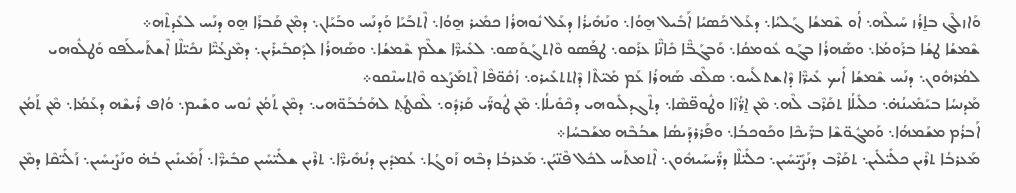ܘܰܐܙܠܶܓ ܒܐ̱ܪܳܙ ܚܰܝܠܶܗ܆ ܐܳܘ ܫܶܡܫܳܐ ܓܰܠܝܳܐ܆ ܕܥܰܠ ܟܰܣܝܳܐ ܐܰܒܺܝܠ ܗ̱ܘܳܐ܆ ܘܢܰܗܺܝܪܳܐ ܕܥܰܠ ܢܽܘܗܪܳܐ ܟܡܺܝܪ ܗ̱ܘܳܐ܆ ܐܶܬܒܰܝܰܐ ܘܰܕܢܰܚ ܘܒܰܝܰܐܢ܆ ܕܡܶܢ ܩܰܒܪܰܐ ܗ̱ܘ ܕܢܰܚ ܠܥܺܕܬܶܗ܀
ܫܶܡܫܳܐ ܛܫܳܐ ܒܪܰܘܡܳܐ܆ ܘܣܰܗܪܳܐ ܒܓܰܘ ܥܽܘܡܩܳܐ܆ ܘܰܒܓܰܒ̈ܶܐ ܟܺܐܢ̈ܶܐ ܥܪܰܩܘ܆ ܛܦܰܣܘ ܘܶܐܬܓܰܘܰܣܘ܆ ܠܥܺܝܪ̈ܶܐ ܫܠܶܡ ܫܶܡܫܳܐ܆ ܘܣܰܗܪܳܐ ܠܕܰܩܒܺܝܪܺܝܢ܆ ܕܡܶܨܥܳܝ̈ܶܐ ܢܟܺܝ̈ܠܶܐ ܐܶܫܬܰܚܠܰܦܘ ܘܰܛܠܽܘܗܝ ܠܡܳܪܗܽܘܢ܆ ܕܢܰܚ ܫܶܡܫܳܐ ܐܺܝܟ ܥܺܝܪ̈ܶܐ ܕܶܐܫܬܠܰܚܘ܆ ܣܠܶܩ ܣܰܗܪܳܐ ܥܰܡ ܡܺܝ̈ܬܶܐ ܕܶܐܬܬܥܺܝܪܘ܆ ܙܳܩܽܘ̈ܦܶܐ ܐܶܬܡܰܨܰܥܘ ܘܶܐܬܚܢܶܩܘ܀
ܡܰܕܢܚܳܐ ܒܝܰܡܺܝܢܳܗ̇܆ ܟܠܺܝܠܳܐ ܬܩܰܪܶܒ ܠܶܗ܆ ܡܶܢ ܐ̱ܪ̈ܳܙܶܐ ܘܛܽܘܦ̈ܣܶܐ܆ ܕܬܶܓܕܠܺܝܘܗܝ ܕܟܶܘܺܝܠܳܐ܆ ܡܶܢ ܛܽܘܪ̈ܰܝ ܩܰܪܕܽܘ܆ ܠܶܩܛܰܬ݂ ܠܗܰܒܳܒܰܘ̈ܗܝ܆ ܕܡܶܢ ܬܰܡܳܢ ܢܽܘܚ ܘܫܺܝܡ܆ ܘܳܐܦ ܪܺܝܫܶܗ ܕܥܰܡܳܐ܆ ܡܶܢ ܬܰܡܳܢ ܐܰܒܪܳܡ ܡܫܰܡܗܳܐ܆ ܘܰܡܓܽܘ̈ܫܶܐ ܒܪ̈ܺܝܟܶܐ ܘܟܰܘܟܒܳܐ܆ ܘܦܰܪܪܕܰܝܣܳܐ ܫܒܳܒܶܗ ܡܫܰܒܚܳܐ܀
ܡܰܥܪܒܳܐ ܬܪܶܝܢ ܟܠܺܝ̈ܠܺܝܢ܆ ܬܩܰܪܶܒ ܕܢܰܨܺܝ̈ܚܺܝܢ܆ ܟܠܺܝ̈ܠܶܐ ܕܪ̈ܺܝܚܰܝܗܽܘܢ܆ ܐܶܬܡܬܰܚ ܠܟܽܠ ܦܶܢ̈ܝܳܢ܆ ܡܰܥܪܒܳܐ ܕܒܶܗ ܙܰܘܓܳܐ܆ ܥܳܡܕܺܝܢ ܕܢܳܗܺܝܪ̈ܶܐ܆ ܬܪܶܝܢ ܫܠܺܝ̈ܚܺܝܢ ܩܒܺܝܪ̈ܶܐ܆ ܐܰܡܺܝܢܺܝܢ ܒܳܗ̇ ܘܢܰܨܺܝܚܺܝܢ܆ ܙܰܠܺܝ̈ܩܶܐ ܕܡܶܢ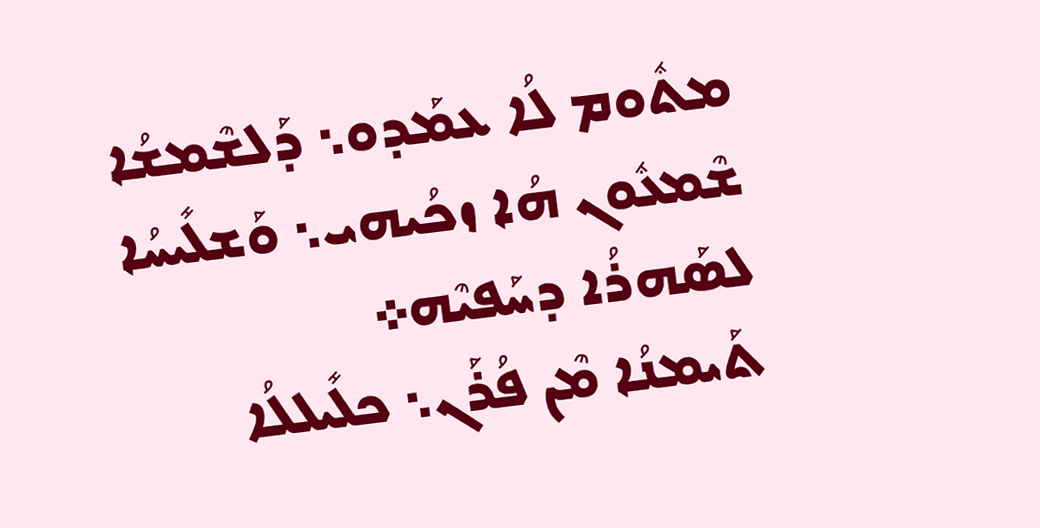ܡܬܽܘܡ ܠܳܐ ܥܡܰܕܘ܆ ܕܰܠܫܶܡܫܳܐ ܫܶܡܥܽܘܢ ܗܳܐ ܙܟܳܝܗܝ܆ ܘܰܫܠܺܝܚܳܐ ܠܣܰܗܪܳܐ ܕܚܰܦܝܶܗ܀
ܬܰܝܡܢܳܐ ܡܶܢ ܦܳܪܰܢ܆ ܟܠܺܝܠܠܳܐ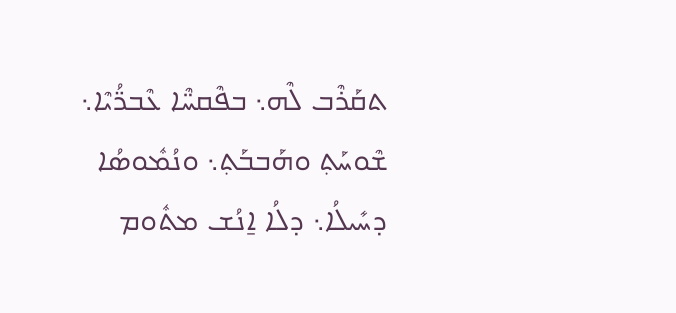ܬܩܰܪܶܒ ܠܶܗ܆ ܒܦܶܩܚ̈ܶܐ ܥܶܒܪ̈ܳܝܶܐ܆ ܫܶܘܚܰܬ݂ ܘܗܰܒܒܰܬ݂܆ ܘܢܳܡܽܘܣܳܐ ܕܚܺܝܠܳܐ܆ ܕܠܳܐ ܐ̱ܢܳܫ ܡܬܽܘܡ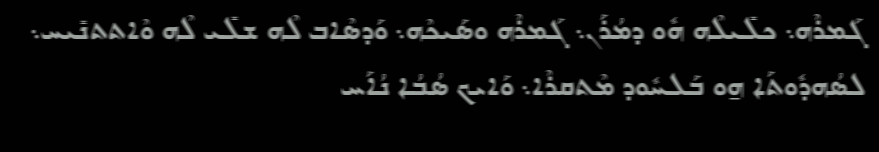ܓܰܡܪܶܗ܆ ܟܠܺܝܠܶܗ ܗܽܘ ܕܡܳܪܰܢ܆ ܓܰܡܪܶܗ ܘܣܰܝܟܶܗ܆ ܘܰܕܣܶܐܒ ܠܶܗ ܫܠܺܝ ܠܶܗ ܘܶܐܬܬܢܺܝܚ܆ ܠܣܳܗܕܽܘܬܰܐ ܗ̱ܘ ܒܰܠܚܽܘܕ ܡܶܬܩܪܶܐ܆ ܘܰܐܝܟ ܣܳܒܳܐ ܢܳܐܰܚ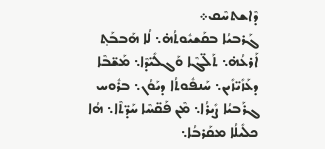ܕܶܐܫܬܚܶܩ܀
ܓܰܪܒܝܳܐ ܒܩܰܫܝܽܘܬܳܗ̇܆ ܠܳܐ ܗܰܒܒܰܬ݂ ܐܰܪܥܳܗ̇܆ ܬܰܠ̈ܓܶܐ ܘܰܓܠܺܝ̈ܕܶܐ܆ ܡܰܫ̈ܒܶܐ ܕܥܰܙܺܝ̈ܙܺܝܢ܆ ܚܰܢܦܽܘܬܳܐ ܕܝܰܘܳܢ܆ ܒܪܽܘܚ ܓܪܰܒܝܳܐ ܨܺܝܪܳܐ܆ ܡܶܢ ܦܰܩ̈ܚܶܐ ܚܰܕ̈ܬܶܐ܆ ܗܳܐ ܟܠܺܝܠܳܐ ܡܩܰܪܒܳܐ܆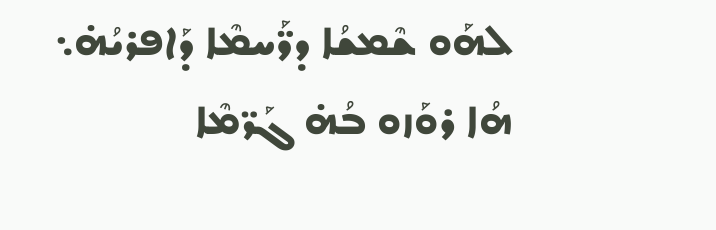ܠܗܰܘ ܫܶܡܫܳܐ ܕܪ̈ܰܚܡܶܐ ܕܰܐܦܪܝܳܗ̇܆ ܗܳܐ ܪܘܰܙܘ ܒܳܗ̇ ܓܰܪ̈ܡܶܐ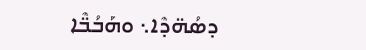ܕܣܳܗ̈ܕܶܐ܆ ܘܗܰܒܳܒ̈ܶܐ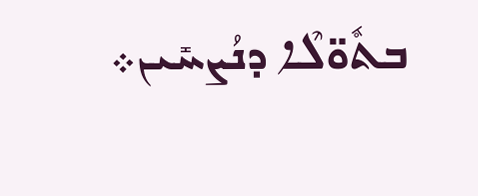ܒܬܽܘ̈ܠܶܐ ܕܢܳܨܚܺܝܢ܀